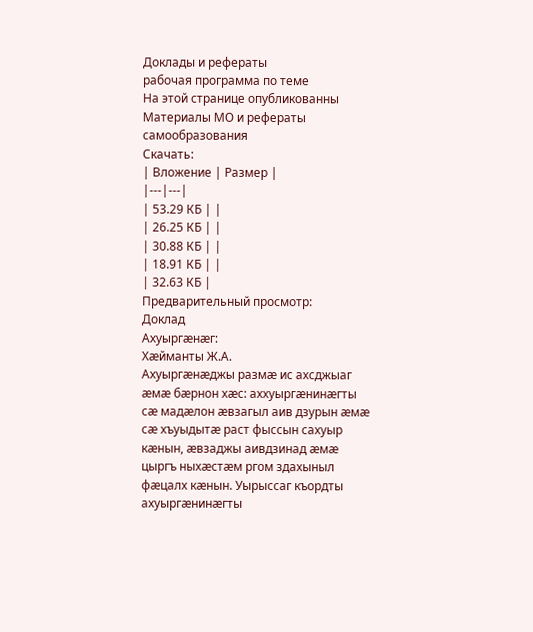Доклады и рефераты
рабочая программа по теме
На этой странице опубликованны Материалы МО и рефераты самообразования
Скачать:
| Вложение | Размер |
|---|---|
| 53.29 КБ | |
| 26.25 КБ | |
| 30.88 КБ | |
| 18.91 КБ | |
| 32.63 КБ |
Предварительный просмотр:
Доклад
Ахуыргӕнӕг:
Хӕйманты Ж.А.
Ахуыргӕнӕджы размӕ ис ахсджыаг ӕмӕ бӕрнон хӕс: аххуыргӕнинӕгты сӕ мадӕлон ӕвзагыл аив дзурын ӕмӕ сӕ хъуыдытӕ раст фыссын сахуыр кӕнын, ӕвзаджы аивдзинад ӕмӕ цыргъ ныхӕстӕм ргом здахыныл фӕцалх кӕнын. Уырыссаг къордты ахуыргӕнинӕгты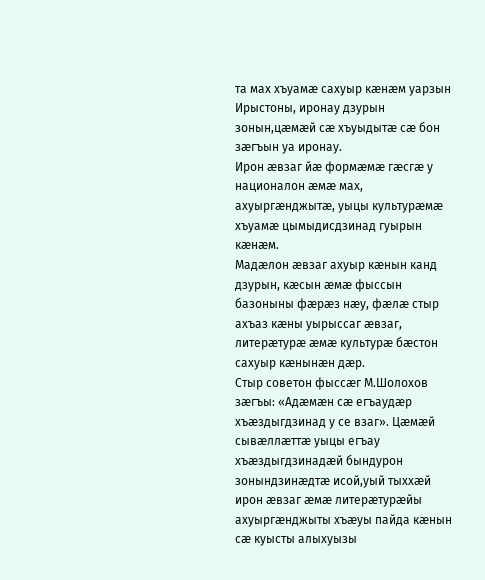та мах хъуамӕ сахуыр кӕнӕм уарзын Ирыстоны, иронау дзурын зонын,цӕмӕй сӕ хъуыдытӕ сӕ бон зӕгъын уа иронау.
Ирон ӕвзаг йӕ формӕмӕ гӕсгӕ у националон ӕмӕ мах, ахуыргӕнджытӕ, уыцы культурӕмӕ хъуамӕ цымыдисдзинад гуырын кӕнӕм.
Мадӕлон ӕвзаг ахуыр кӕнын канд дзурын, кӕсын ӕмӕ фыссын базоныны фӕрӕз нӕу, фӕлӕ стыр ахъаз кӕны уырыссаг ӕвзаг, литерӕтурӕ ӕмӕ культурӕ бӕстон сахуыр кӕнынӕн дӕр.
Стыр советон фыссӕг М.Шолохов зӕгъы: «Адӕмӕн сӕ егъаудӕр хъӕздыгдзинад у се взаг». Цӕмӕй сывӕллӕттӕ уыцы егъау хъӕздыгдзинадӕй бындурон зонындзинӕдтӕ исой,уый тыххӕй ирон ӕвзаг ӕмӕ литерӕтурӕйы ахуыргӕнджыты хъӕуы пайда кӕнын сӕ куысты алыхуызы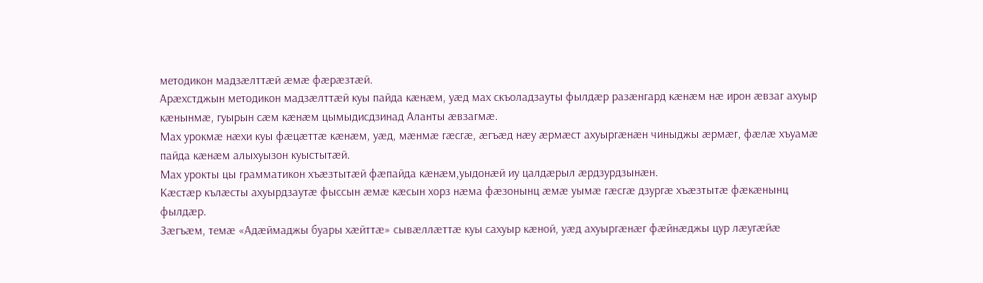методикон мадзӕлттӕй ӕмӕ фӕрӕзтӕй.
Арӕхстджын методикон мадзӕлттӕй куы пайда кӕнӕм, уӕд мах скъоладзауты фылдӕр разӕнгард кӕнӕм нӕ ирон ӕвзаг ахуыр кӕнынмӕ, гуырын сӕм кӕнӕм цымыдисдзинад Аланты ӕвзагмӕ.
Мах урокмӕ нӕхи куы фӕцӕттӕ кӕнӕм, уӕд, мӕнмӕ гӕсгӕ, ӕгъӕд нӕу ӕрмӕст ахуыргӕнӕн чиныджы ӕрмӕг, фӕлӕ хъуамӕ пайда кӕнӕм алыхуызон куыстытӕй.
Мах урокты цы грамматикон хъӕзтытӕй фӕпайда кӕнӕм,уыдонӕй иу цалдӕрыл ӕрдзурдзынӕн.
Кӕстӕр кълӕсты ахуырдзаутӕ фыссын ӕмӕ кӕсын хорз нӕма фӕзонынц ӕмӕ уымӕ гӕсгӕ дзургӕ хъӕзтытӕ фӕкӕнынц фылдӕр.
Зӕгъӕм, темӕ «Адӕймаджы буары хӕйттӕ» сывӕллӕттӕ куы сахуыр кӕной, уӕд ахуыргӕнӕг фӕйнӕджы цур лӕугӕйӕ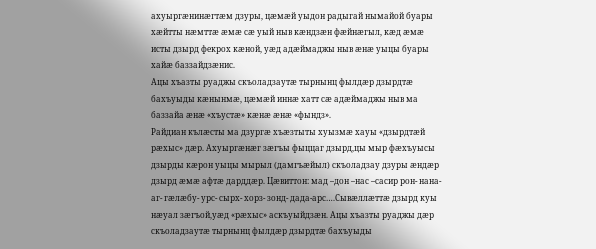ахуыргӕнинӕгтӕм дзуры, цӕмӕй уыдон радыгай нымайой буары хӕйтты нӕмттӕ ӕмӕ сӕ уый ныв кӕндзӕн фӕйнӕгыл, кӕд ӕмӕ исты дзырд фекрох кӕной, уӕд адӕймаджы ныв ӕнӕ уыцы буары хайӕ баззайдзӕнис.
Ацы хъазты руаджы скъоладзаутӕ тырнынц фылдӕр дзырдтӕ бахъуыды кӕнынмӕ, цӕмӕй иннӕ хатт сӕ адӕймаджы ныв ма баззайа ӕнӕ «хъустӕ» кӕнӕ ӕнӕ «фындз».
Райдиан кълӕсты ма дзургӕ хъӕзтыты хуызмӕ хауы «дзырдтӕй рӕхыс» дӕр. Ахуыргӕнӕг зӕгъы фыццаг дзырд,цы мыр фӕхъуысы дзырды кӕрон уыцы мырыл (дамгъӕйыл) скъоладзау дзуры ӕндӕр дзырд ӕмӕ афтӕ дарддӕр. Цӕвиттон: мад –дон –нас –сасир рон- нана- аг- гӕлӕбу- урс- сырх- хорз- зонд- дада-арс….Сывӕллӕттӕ дзырд куы нӕуал зӕгъой,уӕд «рӕхыс» аскъуыйдзӕн. Ацы хъазты руаджы дӕр скъоладзаутӕ тырнынц фылдӕр дзырдтӕ бахъуыды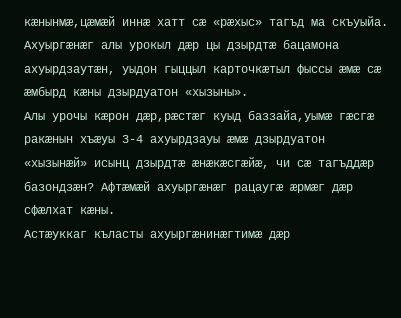кӕнынмӕ,цӕмӕй иннӕ хатт сӕ «рӕхыс» тагъд ма скъуыйа.
Ахуыргӕнӕг алы урокыл дӕр цы дзырдтӕ бацамона ахуырдзаутӕн, уыдон гыццыл карточкӕтыл фыссы ӕмӕ сӕ ӕмбырд кӕны дзырдуатон «хызыны».
Алы урочы кӕрон дӕр,рӕстӕг куыд баззайа,уымӕ гӕсгӕ ракӕнын хъӕуы 3-4 ахуырдзауы ӕмӕ дзырдуатон «хызынӕй» исынц дзырдтӕ ӕнӕкӕсгӕйӕ, чи сӕ тагъддӕр базондзӕн? Афтӕмӕй ахуыргӕнӕг рацаугӕ ӕрмӕг дӕр сфӕлхат кӕны.
Астӕуккаг къласты ахуыргӕнинӕгтимӕ дӕр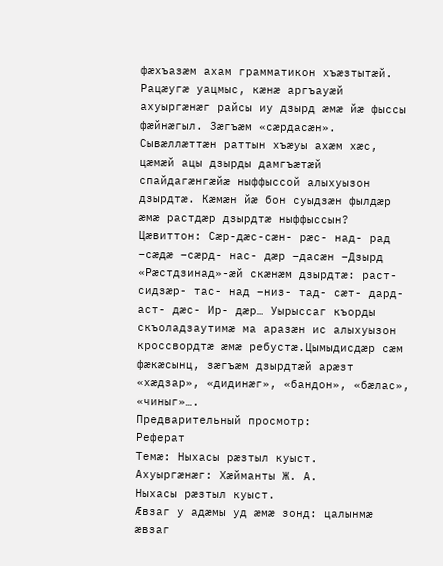фӕхъазӕм ахам грамматикон хъӕзтытӕй.
Рацӕугӕ уацмыс, кӕнӕ аргъауӕй ахуыргӕнӕг райсы иу дзырд ӕмӕ йӕ фыссы фӕйнӕгыл. Зӕгъӕм «сӕрдасӕн».
Сывӕллӕттӕн раттын хъӕуы ахӕм хӕс, цӕмӕй ацы дзырды дамгъӕтӕй спайдагӕнгӕйӕ ныффыссой алыхуызон дзырдтӕ. Кӕмӕн йӕ бон суыдзӕн фылдӕр ӕмӕ растдӕр дзырдтӕ ныффыссын? Цӕвиттон: Сӕр-дӕс-сӕн- рӕс- над- рад –сӕдӕ –сӕрд- нас- дӕр –дасӕн –Дзырд «Рӕстдзинад»-ӕй скӕнӕм дзырдтӕ: раст-сидзӕр- тас- над –низ- тад- сӕт- дард- аст- дӕс- Ир- дӕр… Уырыссаг къорды скъоладзаутимӕ ма аразӕн ис алыхуызон кроссвордтӕ ӕмӕ ребустӕ.Цымыдисдӕр сӕм фӕкӕсынц, зӕгъӕм дзырдтӕй арӕзт «хӕдзар», «дидинӕг», «бандон», «бӕлас», «чиныг»….
Предварительный просмотр:
Реферат
Темӕ: Ныхасы рæзтыл куыст.
Ахуыргӕнӕг: Хӕйманты Ж. А.
Ныхасы рæзтыл куыст.
Æвзаг у адæмы уд æмæ зонд: цалынмæ æвзаг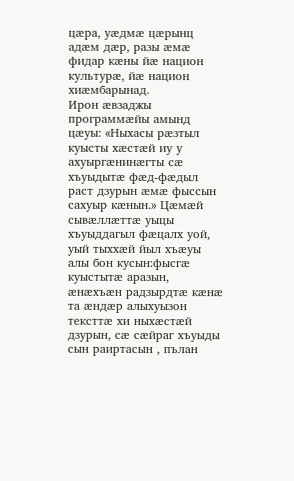цæра, уæдмæ цæрынц адæм дæр, разы æмæ фидар кæны йæ национ культурæ, йæ национ хиæмбарынад.
Ирон æвзаджы программæйы амынд цæуы: «Ныхасы рæзтыл куысты хæстæй иу у ахуыргæнинæгты сæ хъуыдытæ фæд-фæдыл раст дзурын æмæ фыссын сахуыр кæнын.» Цæмæй сывæллæттæ уыцы хъуыддагыл фæцалх уой, уый тыххæй йыл хъæуы алы бон кусын:фысгæ куыстытæ аразын, æнæхъæн радзырдтæ кæнæ та æндæр алыхуызон тексттæ хи ныхæстæй дзурын, сæ сæйраг хъуыды сын раиртасын , пълан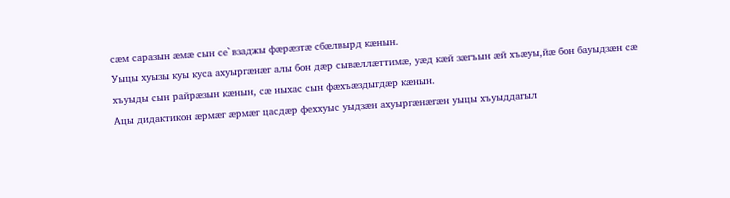сæм саразын æмæ сын се`взаджы фæрæзтæ сбæлвырд кæнын.
Уыцы хуызы куы куса ахуыргæнæг алы бон дæр сывæллæттимæ, уæд кæй зæгъын æй хъæуы,йæ бон бауыдзæн сæ хъуыды сын райрæзын кæнын, сæ ныхас сын фæхъæздыгдæр кæнын.
Ацы дидактикон æрмæг æрмæг цасдæр феххуыс уыдзæн ахуыргæнæгæн уыцы хъуыддагыл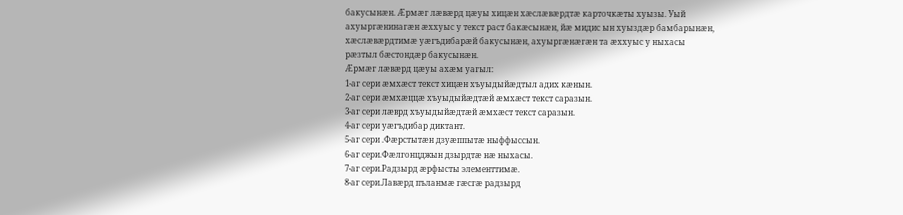бакусынæн. Æрмæг лæвæрд цæуы хицæн хæслæвæрдтæ карточкæты хуызы. Уый ахуыргæнинагæн æххуыс у текст раст бакæсынæн, йæ мидис ын хуыздæр бамбарынæн, хæслæвæрдтимæ уæгъдибарæй бакусынæн, ахуыргæнæгæн та æххуыс у ныхасы рæзтыл бæстондæр бакусынæн.
Æрмæг лæвæрд цæуы ахæм уагыл:
1-аг сери æмхæст текст хицæн хъуыдыйæдтыл адих кæнын.
2-аг сери æмхæццæ хъуыдыйæдтæй æмхæст текст саразын.
3-аг сери лæврд хъуыдыйæдтæй æмхæст текст саразын.
4-аг сери уæгъдибар диктант.
5-аг сери .Фæрстытæн дзуæппытæ ныффыссын.
6-аг сери.Фæлгонцджын дзырдтæ нæ ныхасы.
7-аг сери.Радзырд æрфысты элементтимæ.
8-аг сери.Лавæрд пъланмæ гæсгæ радзырд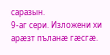саразын.
9-аг сери. Изложени хи арæзт пъланæ гæсгæ.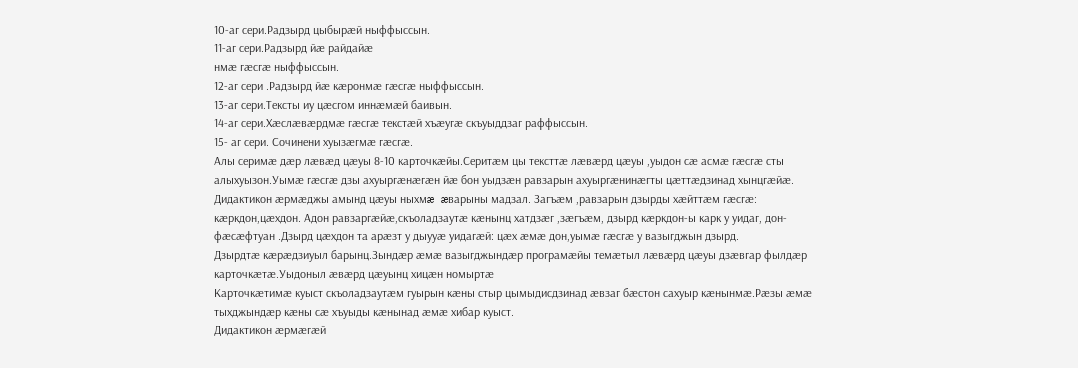10-аг сери.Радзырд цыбырæй ныффыссын.
11-аг сери.Радзырд йæ райдайæ
нмæ гæсгæ ныффыссын.
12-аг сери .Радзырд йæ кæронмæ гæсгæ ныффыссын.
13-аг сери.Тексты иу цæсгом иннæмæй баивын.
14-аг сери.Хæслæвæрдмæ гæсгæ текстæй хъæугæ скъуыддзаг раффыссын.
15- аг сери. Сочинени хуызæгмæ гæсгæ.
Алы серимæ дæр лæвæд цæуы 8-10 карточкæйы.Серитæм цы тексттæ лæвæрд цæуы ,уыдон сæ асмæ гæсгæ сты алыхуызон.Уымæ гæсгæ дзы ахуыргæнæгæн йæ бон уыдзæн равзарын ахуыргæнинæгты цæттæдзинад хынцгæйæ.
Дидактикон æрмæджы амынд цæуы ныхмæ æварыны мадзал. Загъæм ,равзарын дзырды хæйттæм гæсгæ: кæркдон,цæхдон. Адон равзаргæйæ,скъоладзаутæ кæнынц хатдзæг ,зæгъæм, дзырд кæркдон-ы карк у уидаг, дон-фæсæфтуан .Дзырд цæхдон та арæзт у дыууæ уидагæй: цæх æмæ дон,уымæ гæсгæ у вазыгджын дзырд.
Дзырдтæ кæрæдзиуыл барынц.Зындæр æмæ вазыгджындæр програмæйы темæтыл лæвæрд цæуы дзæвгар фылдæр карточкæтæ.Уыдоныл æвæрд цæуынц хицæн номыртæ
Карточкæтимæ куыст скъоладзаутæм гуырын кæны стыр цымыдисдзинад æвзаг бæстон сахуыр кæнынмæ.Рæзы æмæ тыхджындæр кæны сæ хъуыды кæнынад æмæ хибар куыст.
Дидактикон æрмæгæй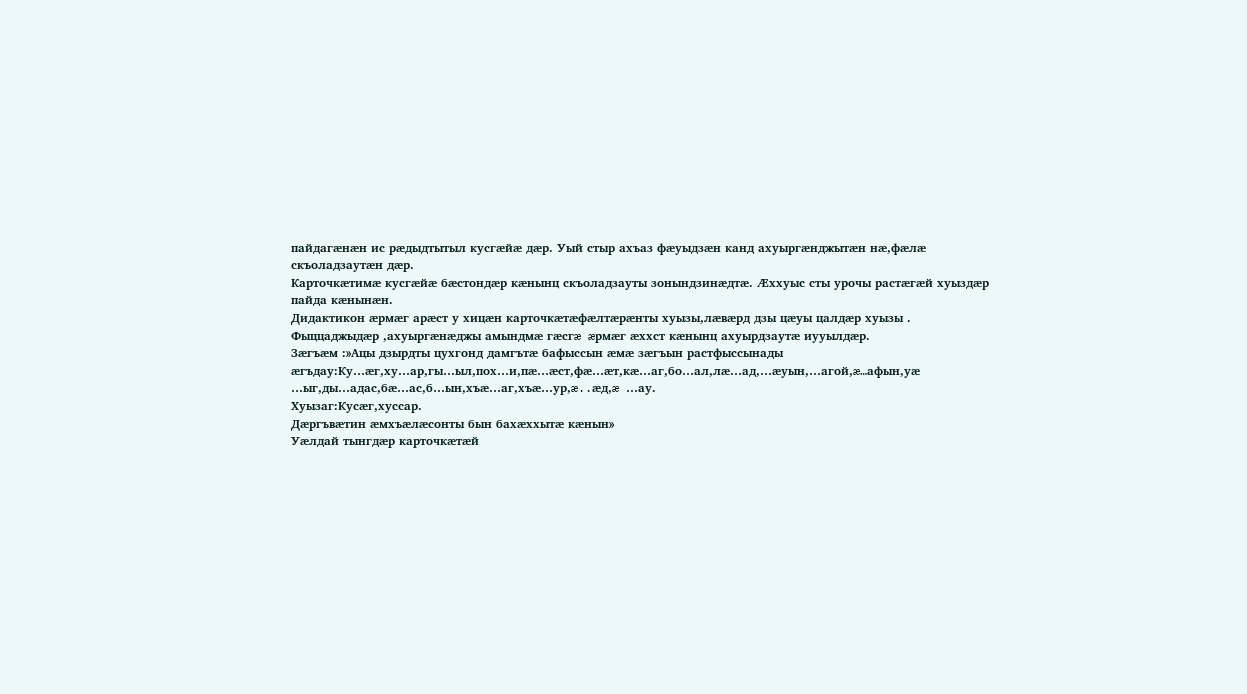пайдагæнæн ис рæдыдтытыл кусгæйæ дæр. Уый стыр ахъаз фæуыдзæн канд ахуыргæнджытæн нæ,фæлæ скъоладзаутæн дæр.
Карточкæтимæ кусгæйæ бæстондæр кæнынц скъоладзауты зонындзинæдтæ. Æххуыс сты урочы растæгæй хуыздæр пайда кæнынæн.
Дидактикон æрмæг арæст у хицæн карточкæтæфæлтæрæнты хуызы,лæвæрд дзы цæуы цалдæр хуызы . Фыццаджыдæр ,ахуыргæнæджы амындмæ гæсгæ æрмæг æххст кæнынц ахуырдзаутæ иууылдæр.
Зæгъæм :»Ацы дзырдты цухгонд дамгътæ бафыссын æмæ зæгъын растфыссынады æгъдау:Ку…æг,ху…ар,гы…ыл,пох…и,пæ…æст,фæ…æт,кæ…аг,бо…ал,лæ…ад,…æуын,…агой,æ…афын,уæ …ыг,ды…адас,бæ…ас,б…ын,хъæ…аг,хъæ…ур,æ..æд,æ …ау.
Хуызаг:Кусæг,хуссар.
Дæргъвæтин æмхъæлæсонты бын бахæххытæ кæнын»
Уæлдай тынгдæр карточкæтæй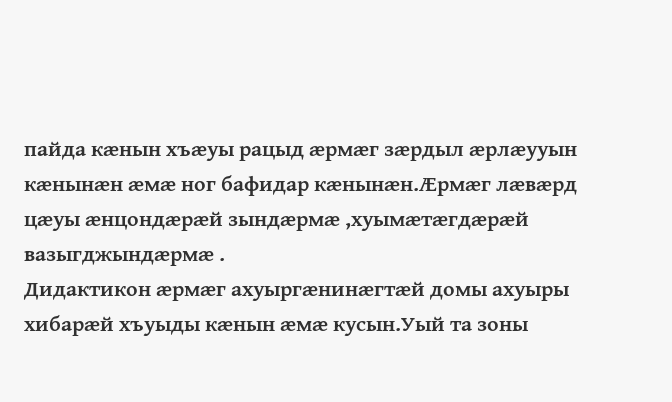пайда кæнын хъæуы рацыд æрмæг зæрдыл æрлæууын кæнынæн æмæ ног бафидар кæнынæн.Æрмæг лæвæрд цæуы æнцондæрæй зындæрмæ ,хуымæтæгдæрæй вазыгджындæрмæ .
Дидактикон æрмæг ахуыргæнинæгтæй домы ахуыры хибарæй хъуыды кæнын æмæ кусын.Уый та зоны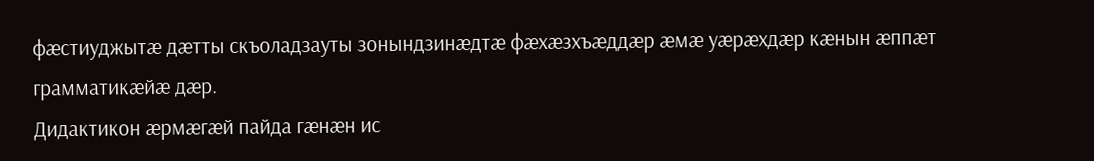фæстиуджытæ дæтты скъоладзауты зонындзинæдтæ фæхæзхъæддæр æмæ уæрæхдæр кæнын æппæт грамматикæйæ дæр.
Дидактикон æрмæгæй пайда гæнæн ис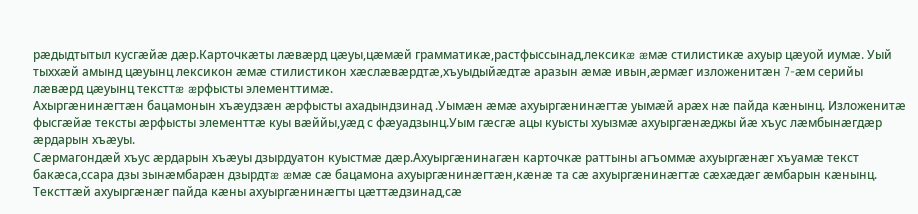рæдыдтытыл кусгæйæ дæр.Карточкæты лæвæрд цæуы,цæмæй грамматикæ,растфыссынад,лексикæ æмæ стилистикæ ахуыр цæуой иумæ. Уый тыххæй амынд цæуынц лексикон æмæ стилистикон хæслæвæрдтæ,хъуыдыйæдтæ аразын æмæ ивын,æрмæг изложенитæн 7-æм серийы лæвæрд цæуынц тексттæ æрфысты элементтимæ.
Ахыргæнинæгтæн бацамонын хъæудзæн æрфысты ахадындзинад .Уымæн æмæ ахуыргæнинæгтæ уымæй арæх нæ пайда кæнынц. Изложенитæ фысгæйæ тексты æрфысты элементтæ куы вæййы,уæд с фæуадзынц.Уым гæсгæ ацы куысты хуызмæ ахуыргæнæджы йæ хъус лæмбынæгдæр æрдарын хъæуы.
Сæрмагондæй хъус æрдарын хъæуы дзырдуатон куыстмæ дæр.Ахуыргæнинагæн карточкæ раттыны агъоммæ ахуыргæнæг хъуамæ текст бакæса,ссара дзы зынæмбарæн дзырдтæ æмæ сæ бацамона ахуыргæнинæгтæн,кæнæ та сæ ахуыргæнинæгтæ сæхæдæг æмбарын кæнынц.
Тексттæй ахуыргæнæг пайда кæны ахуыргæнинæгты цæттæдзинад,сæ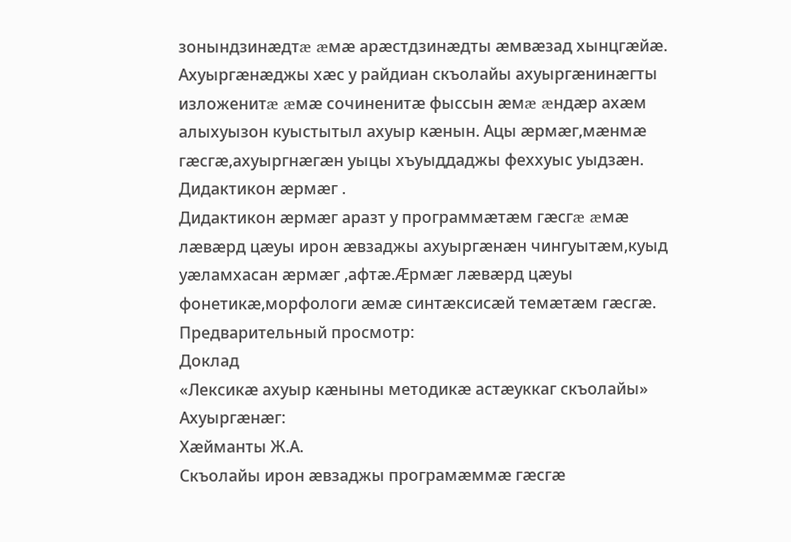зонындзинæдтæ æмæ арæстдзинæдты æмвæзад хынцгæйæ.
Ахуыргæнæджы хæс у райдиан скъолайы ахуыргæнинæгты изложенитæ æмæ сочиненитæ фыссын æмæ æндæр ахæм алыхуызон куыстытыл ахуыр кæнын. Ацы æрмæг,мæнмæ гæсгæ,ахуыргнæгæн уыцы хъуыддаджы феххуыс уыдзæн.
Дидактикон æрмæг .
Дидактикон æрмæг аразт у программæтæм гæсгæ æмæ лæвæрд цæуы ирон æвзаджы ахуыргæнæн чингуытæм,куыд уæламхасан æрмæг ,афтæ.Æрмæг лæвæрд цæуы фонетикæ,морфологи æмæ синтæксисæй темæтæм гæсгæ.
Предварительный просмотр:
Доклад
«Лексикӕ ахуыр кӕныны методикӕ астӕуккаг скъолайы»
Ахуыргӕнӕг:
Хӕйманты Ж.А.
Скъолайы ирон ӕвзаджы програмӕммӕ гӕсгӕ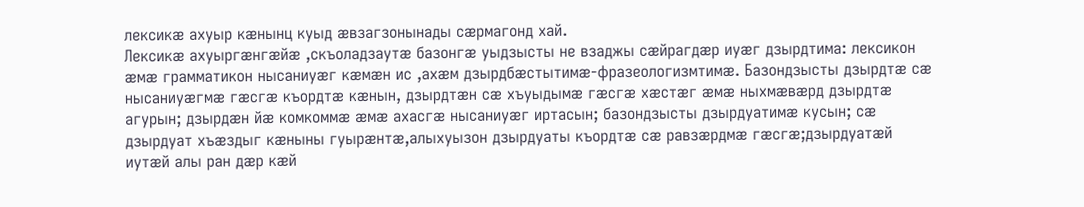лексикӕ ахуыр кӕнынц куыд ӕвзагзонынады сӕрмагонд хай.
Лексикӕ ахуыргӕнгӕйӕ ,скъоладзаутӕ базонгӕ уыдзысты не взаджы сӕйрагдӕр иуӕг дзырдтима: лексикон ӕмӕ грамматикон нысаниуӕг кӕмӕн ис ,ахӕм дзырдбӕстытимӕ-фразеологизмтимӕ. Базондзысты дзырдтӕ сӕ нысаниуӕгмӕ гӕсгӕ къордтӕ кӕнын, дзырдтӕн сӕ хъуыдымӕ гӕсгӕ хӕстӕг ӕмӕ ныхмӕвӕрд дзырдтӕ агурын; дзырдӕн йӕ комкоммӕ ӕмӕ ахасгӕ нысаниуӕг иртасын; базондзысты дзырдуатимӕ кусын; сӕ дзырдуат хъӕздыг кӕныны гуырӕнтӕ,алыхуызон дзырдуаты къордтӕ сӕ равзӕрдмӕ гӕсгӕ;дзырдуатӕй иутӕй алы ран дӕр кӕй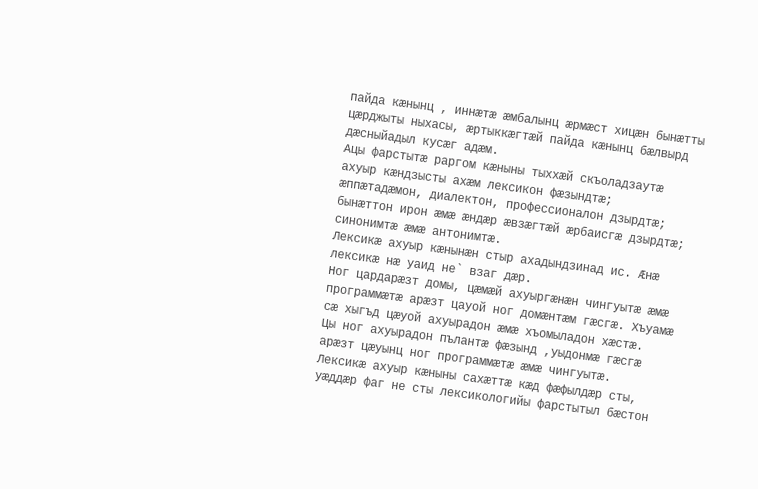пайда кӕнынц , иннӕтӕ ӕмбалынц ӕрмӕст хицӕн бынӕтты цӕрджыты ныхасы, ӕртыккӕгтӕй пайда кӕнынц бӕлвырд дӕсныйадыл кусӕг адӕм.
Ацы фарстытӕ раргом кӕныны тыххӕй скъоладзаутӕ ахуыр кӕндзысты ахӕм лексикон фӕзындтӕ; ӕппӕтадӕмон, диалектон, профессионалон дзырдтӕ; бынӕттон ирон ӕмӕ ӕндӕр ӕвзӕгтӕй ӕрбаисгӕ дзырдтӕ; синонимтӕ ӕмӕ антонимтӕ.
Лексикӕ ахуыр кӕнынӕн стыр ахадындзинад ис. Ӕнӕ лексикӕ нӕ уаид не` взаг дӕр.
Ног цардарӕзт домы, цӕмӕй ахуыргӕнӕн чингуытӕ ӕмӕ программӕтӕ арӕзт цауой ног домӕнтӕм гӕсгӕ. Хъуамӕ сӕ хыгъд цӕуой ахуырадон ӕмӕ хъомыладон хӕстӕ.
Цы ног ахуырадон пълантӕ фӕзынд ,уыдонмӕ гӕсгӕ арӕзт цӕуынц ног программӕтӕ ӕмӕ чингуытӕ.
Лексикӕ ахуыр кӕныны сахӕттӕ кӕд фӕфылдӕр сты, уӕддӕр фаг не сты лексикологийы фарстытыл бӕстон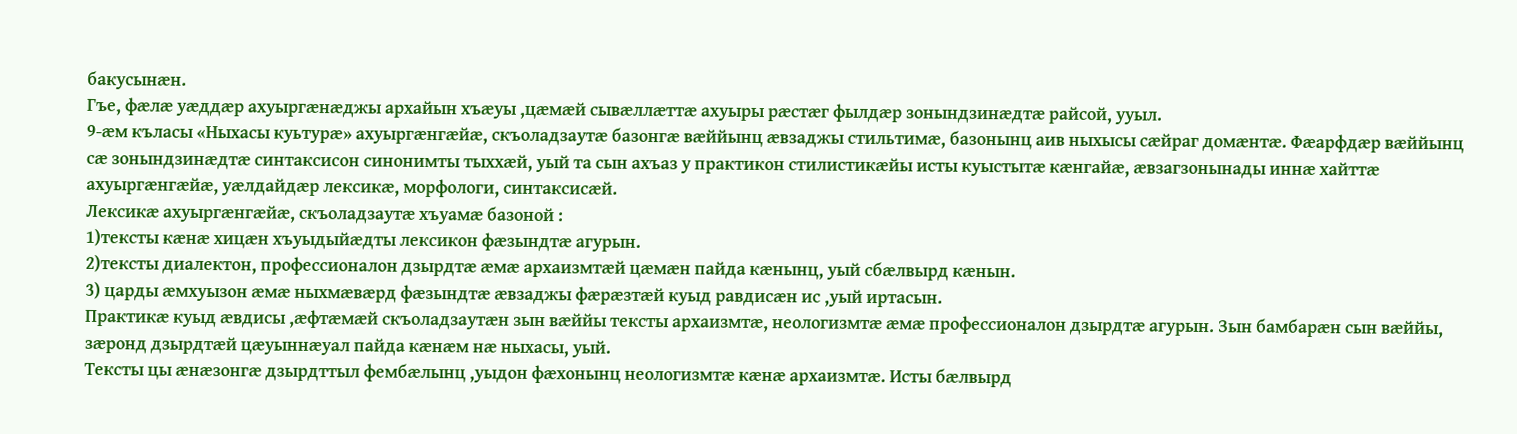бакусынӕн.
Гъе, фӕлӕ уӕддӕр ахуыргӕнӕджы архайын хъӕуы ,цӕмӕй сывӕллӕттӕ ахуыры рӕстӕг фылдӕр зонындзинӕдтӕ райсой, ууыл.
9-ӕм къласы «Ныхасы куьтурӕ» ахуыргӕнгӕйӕ, скъоладзаутӕ базонгӕ вӕййынц ӕвзаджы стильтимӕ, базонынц аив ныхысы сӕйраг домӕнтӕ. Фӕарфдӕр вӕййынц сӕ зонындзинӕдтӕ синтаксисон синонимты тыххӕй, уый та сын ахъаз у практикон стилистикӕйы исты куыстытӕ кӕнгайӕ, ӕвзагзонынады иннӕ хайттӕ ахуыргӕнгӕйӕ, уӕлдайдӕр лексикӕ, морфологи, синтаксисӕй.
Лексикӕ ахуыргӕнгӕйӕ, скъоладзаутӕ хъуамӕ базоной :
1)тексты кӕнӕ хицӕн хъуыдыйӕдты лексикон фӕзындтӕ агурын.
2)тексты диалектон, профессионалон дзырдтӕ ӕмӕ архаизмтӕй цӕмӕн пайда кӕнынц, уый сбӕлвырд кӕнын.
3) царды ӕмхуызон ӕмӕ ныхмӕвӕрд фӕзындтӕ ӕвзаджы фӕрӕзтӕй куыд равдисӕн ис ,уый иртасын.
Практикӕ куыд ӕвдисы ,ӕфтӕмӕй скъоладзаутӕн зын вӕййы тексты архаизмтӕ, неологизмтӕ ӕмӕ профессионалон дзырдтӕ агурын. Зын бамбарӕн сын вӕййы, зӕронд дзырдтӕй цӕуыннӕуал пайда кӕнӕм нӕ ныхасы, уый.
Тексты цы ӕнӕзонгӕ дзырдттыл фембӕлынц ,уыдон фӕхонынц неологизмтӕ кӕнӕ архаизмтӕ. Исты бӕлвырд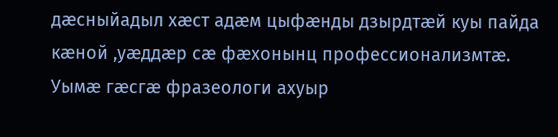дӕсныйадыл хӕст адӕм цыфӕнды дзырдтӕй куы пайда кӕной ,уӕддӕр сӕ фӕхонынц профессионализмтӕ.
Уымӕ гӕсгӕ фразеологи ахуыр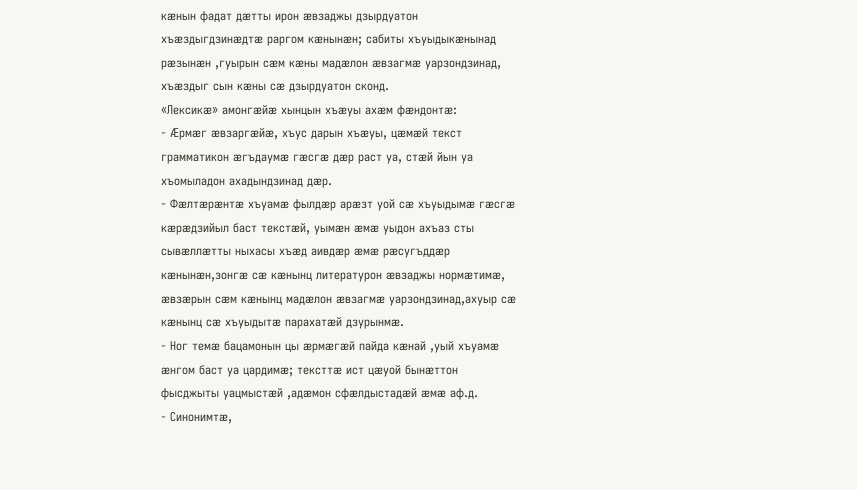кӕнын фадат дӕтты ирон ӕвзаджы дзырдуатон хъӕздыгдзинӕдтӕ раргом кӕнынӕн; сабиты хъуыдыкӕнынад рӕзынӕн ,гуырын сӕм кӕны мадӕлон ӕвзагмӕ уарзондзинад, хъӕздыг сын кӕны сӕ дзырдуатон сконд.
«Лексикӕ» амонгӕйӕ хынцын хъӕуы ахӕм фӕндонтӕ:
- Ӕрмӕг ӕвзаргӕйӕ, хъус дарын хъӕуы, цӕмӕй текст грамматикон ӕгъдаумӕ гӕсгӕ дӕр раст уа, стӕй йын уа хъомыладон ахадындзинад дӕр.
- Фӕлтӕрӕнтӕ хъуамӕ фылдӕр арӕзт уой сӕ хъуыдымӕ гӕсгӕ кӕрӕдзийыл баст текстӕй, уымӕн ӕмӕ уыдон ахъаз сты сывӕллӕтты ныхасы хъӕд аивдӕр ӕмӕ рӕсугъддӕр кӕнынӕн,зонгӕ сӕ кӕнынц литературон ӕвзаджы нормӕтимӕ, ӕвзӕрын сӕм кӕнынц мадӕлон ӕвзагмӕ уарзондзинад,ахуыр сӕ кӕнынц сӕ хъуыдытӕ парахатӕй дзурынмӕ.
- Ног темӕ бацамонын цы ӕрмӕгӕй пайда кӕнай ,уый хъуамӕ ӕнгом баст уа цардимӕ; тексттӕ ист цӕуой бынӕттон фысджыты уацмыстӕй ,адӕмон сфӕлдыстадӕй ӕмӕ аф.д.
- Синонимтӕ,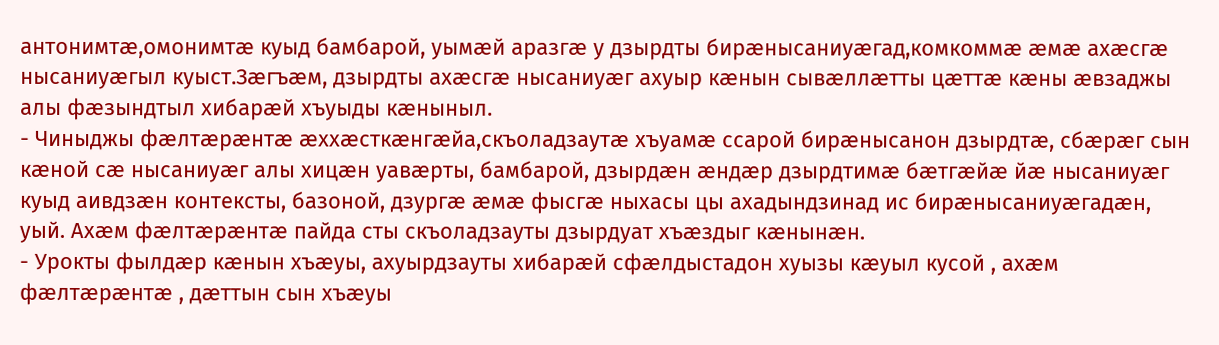антонимтӕ,омонимтӕ куыд бамбарой, уымӕй аразгӕ у дзырдты бирӕнысаниуӕгад,комкоммӕ ӕмӕ ахӕсгӕ нысаниуӕгыл куыст.Зӕгъӕм, дзырдты ахӕсгӕ нысаниуӕг ахуыр кӕнын сывӕллӕтты цӕттӕ кӕны ӕвзаджы алы фӕзындтыл хибарӕй хъуыды кӕныныл.
- Чиныджы фӕлтӕрӕнтӕ ӕххӕсткӕнгӕйа,скъоладзаутӕ хъуамӕ ссарой бирӕнысанон дзырдтӕ, сбӕрӕг сын кӕной сӕ нысаниуӕг алы хицӕн уавӕрты, бамбарой, дзырдӕн ӕндӕр дзырдтимӕ бӕтгӕйӕ йӕ нысаниуӕг куыд аивдзӕн контексты, базоной, дзургӕ ӕмӕ фысгӕ ныхасы цы ахадындзинад ис бирӕнысаниуӕгадӕн, уый. Ахӕм фӕлтӕрӕнтӕ пайда сты скъоладзауты дзырдуат хъӕздыг кӕнынӕн.
- Урокты фылдӕр кӕнын хъӕуы, ахуырдзауты хибарӕй сфӕлдыстадон хуызы кӕуыл кусой , ахӕм фӕлтӕрӕнтӕ , дӕттын сын хъӕуы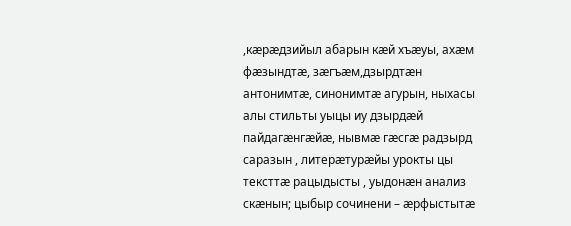,кӕрӕдзийыл абарын кӕй хъӕуы, ахӕм фӕзындтӕ, зӕгъӕм,дзырдтӕн антонимтӕ, синонимтӕ агурын, ныхасы алы стильты уыцы иу дзырдӕй пайдагӕнгӕйӕ, нывмӕ гӕсгӕ радзырд саразын , литерӕтурӕйы урокты цы тексттӕ рацыдысты , уыдонӕн анализ скӕнын; цыбыр сочинени – ӕрфыстытӕ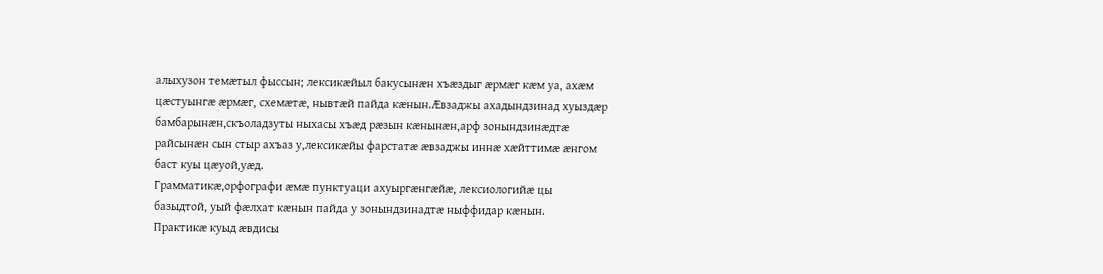алыхузон темӕтыл фыссын; лексикӕйыл бакусынӕн хъӕздыг ӕрмӕг кӕм уа, ахӕм цӕстуынгӕ ӕрмӕг, схемӕтӕ, нывтӕй пайда кӕнын.Ӕвзаджы ахадындзинад хуыздӕр бамбарынӕн,скъоладзуты ныхасы хъӕд рӕзын кӕнынӕн,арф зонындзинӕдтӕ райсынӕн сын стыр ахъаз у,лексикӕйы фарстатӕ ӕвзаджы иннӕ хӕйттимӕ ӕнгом баст куы цӕуой,уӕд.
Грамматикӕ,орфографи ӕмӕ пунктуаци ахуыргӕнгӕйӕ, лексиологийӕ цы базыдтой, уый фӕлхат кӕнын пайда у зонындзинадтӕ ныффидар кӕнын.
Практикӕ куыд ӕвдисы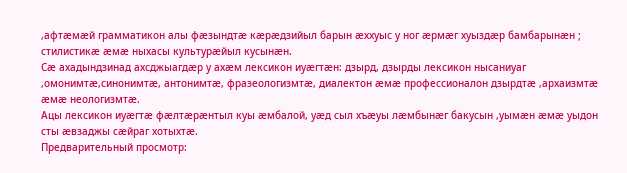,афтӕмӕй грамматикон алы фӕзындтӕ кӕрӕдзийыл барын ӕххуыс у ног ӕрмӕг хуыздӕр бамбарынӕн ; стилистикӕ ӕмӕ ныхасы культурӕйыл кусынӕн.
Сӕ ахадындзинад ахсджыагдӕр у ахӕм лексикон иуӕгтӕн: дзырд, дзырды лексикон нысаниуаг ,омонимтӕ,синонимтӕ, антонимтӕ, фразеологизмтӕ, диалектон ӕмӕ профессионалон дзырдтӕ ,архаизмтӕ ӕмӕ неологизмтӕ.
Ацы лексикон иуӕгтӕ фӕлтӕрӕнтыл куы ӕмбалой, уӕд сыл хъӕуы лӕмбынӕг бакусын ,уымӕн ӕмӕ уыдон сты ӕвзаджы сӕйраг хотыхтӕ.
Предварительный просмотр: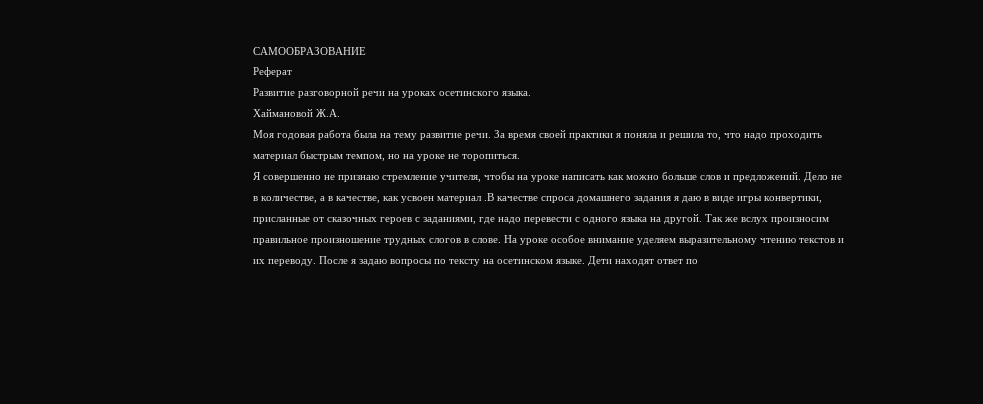САМООБРАЗОВАНИЕ
Реферат
Развитие разговорной речи на уроках осетинского языка.
Хаймановой Ж.А.
Моя годовая работа была на тему развитие речи. За время своей практики я поняла и решила то, что надо проходить материал быстрым темпом, но на уроке не торопиться.
Я совершенно не признаю стремление учителя, чтобы на уроке написать как можно больше слов и предложений. Дело не в количестве, а в качестве, как усвоен материал .В качестве спроса домашнего задания я даю в виде игры конвертики, присланные от сказочных героев с заданиями, где надо перевести с одного языка на другой. Так же вслух произносим правильное произношение трудных слогов в слове. На уроке особое внимание уделяем выразительному чтению текстов и их переводу. После я задаю вопросы по тексту на осетинском языке. Дети находят ответ по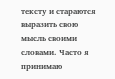тексту и стараются выразить свою мысль своими словами. Часто я принимаю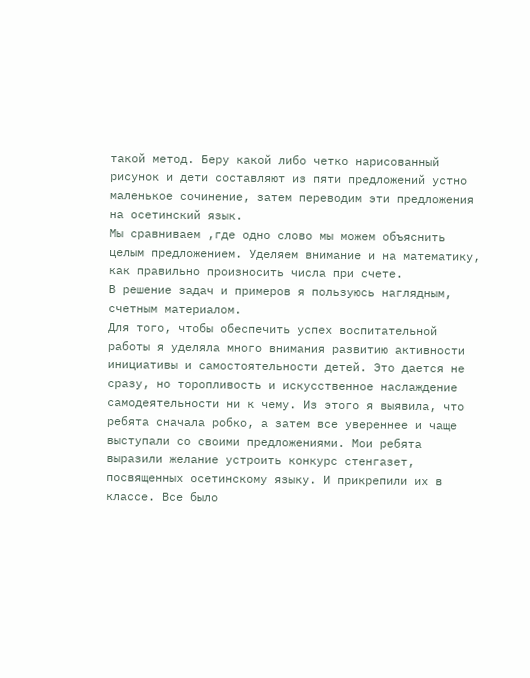такой метод. Беру какой либо четко нарисованный рисунок и дети составляют из пяти предложений устно маленькое сочинение, затем переводим эти предложения на осетинский язык.
Мы сравниваем ,где одно слово мы можем объяснить целым предложением. Уделяем внимание и на математику, как правильно произносить числа при счете.
В решение задач и примеров я пользуюсь наглядным, счетным материалом.
Для того, чтобы обеспечить успех воспитательной работы я уделяла много внимания развитию активности инициативы и самостоятельности детей. Это дается не сразу, но торопливость и искусственное наслаждение самодеятельности ни к чему. Из этого я выявила, что ребята сначала робко, а затем все увереннее и чаще выступали со своими предложениями. Мои ребята выразили желание устроить конкурс стенгазет, посвященных осетинскому языку. И прикрепили их в классе. Все было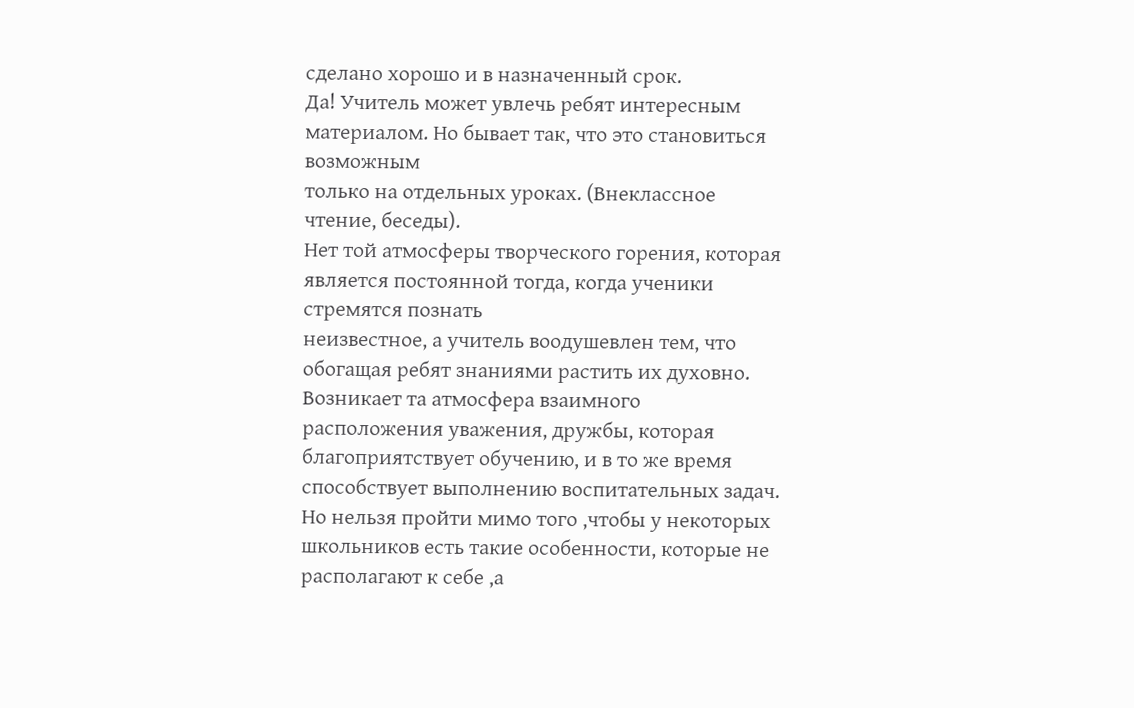сделано хорошо и в назначенный срок.
Да! Учитель может увлечь ребят интересным материалом. Но бывает так, что это становиться возможным
только на отдельных уроках. (Внеклассное чтение, беседы).
Нет той атмосферы творческого горения, которая является постоянной тогда, когда ученики стремятся познать
неизвестное, а учитель воодушевлен тем, что обогащая ребят знаниями растить их духовно. Возникает та атмосфера взаимного расположения уважения, дружбы, которая благоприятствует обучению, и в то же время способствует выполнению воспитательных задач.
Но нельзя пройти мимо того ,чтобы у некоторых школьников есть такие особенности, которые не располагают к себе ,а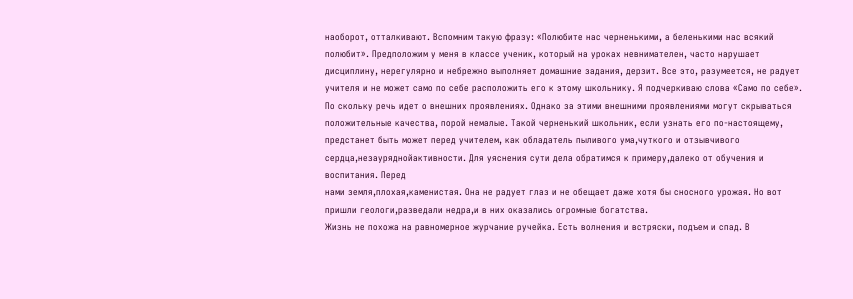наоборот, отталкивают. Вспомним такую фразу: «Полюбите нас черненькими, а беленькими нас всякий полюбит». Предположим у меня в классе ученик, который на уроках невнимателен, часто нарушает дисциплину, нерегулярно и небрежно выполняет домашние задания, дерзит. Все это, разумеется, не радует учителя и не может само по себе расположить его к этому школьнику. Я подчеркиваю слова «Само по себе». По скольку речь идет о внешних проявлениях. Однако за этими внешними проявлениями могут скрываться положительные качества, порой немалые. Такой черненький школьник, если узнать его по-настоящему, предстанет быть может перед учителем, как обладатель пыливого ума,чуткого и отзывчивого сердца,незауряднойактивности. Для уяснения сути дела обратимся к примеру,далеко от обучения и воспитания. Перед
нами земля,плохая,каменистая. Она не радует глаз и не обещает даже хотя бы сносного урожая. Но вот пришли геологи,разведали недра,и в них оказались огромные богатства.
Жизнь не похожа на равномерное журчание ручейка. Есть волнения и встряски, подъем и спад. В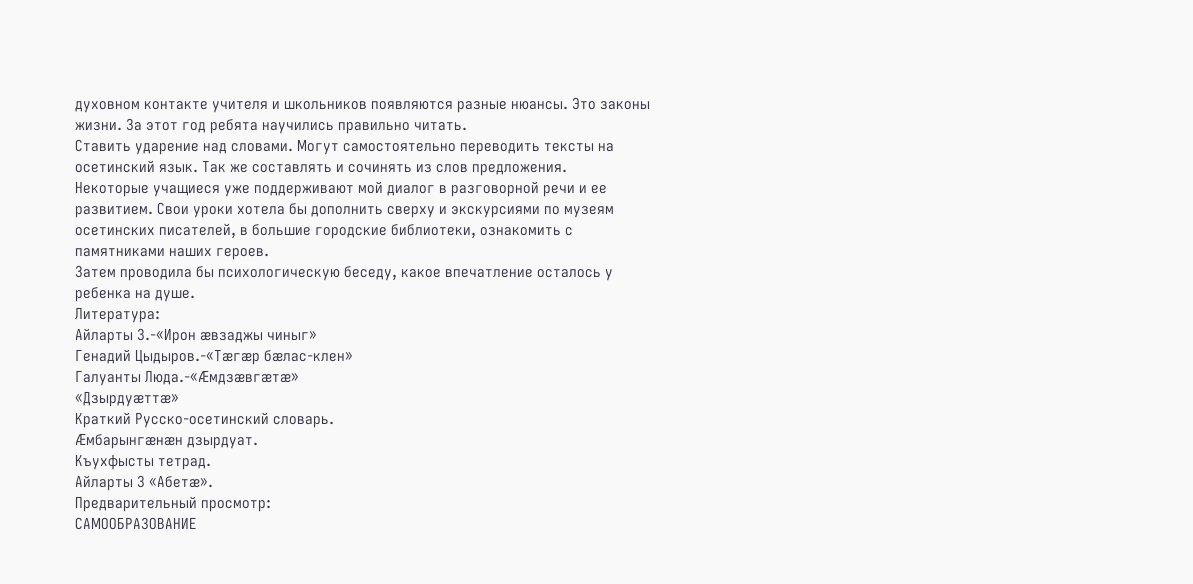духовном контакте учителя и школьников появляются разные нюансы. Это законы жизни. За этот год ребята научились правильно читать.
Ставить ударение над словами. Могут самостоятельно переводить тексты на осетинский язык. Так же составлять и сочинять из слов предложения.
Некоторые учащиеся уже поддерживают мой диалог в разговорной речи и ее развитием. Свои уроки хотела бы дополнить сверху и экскурсиями по музеям осетинских писателей, в большие городские библиотеки, ознакомить с памятниками наших героев.
Затем проводила бы психологическую беседу, какое впечатление осталось у ребенка на душе.
Литература:
Айларты З.-«Ирон ӕвзаджы чиныг»
Генадий Цыдыров.-«Тӕгӕр бӕлас-клен»
Галуанты Люда.-«Ӕмдзӕвгӕтӕ»
«Дзырдуӕттӕ»
Краткий Русско-осетинский словарь.
Ӕмбарынгӕнӕн дзырдуат.
Къухфысты тетрад.
Айларты З «Абетӕ».
Предварительный просмотр:
САМООБРАЗОВАНИЕ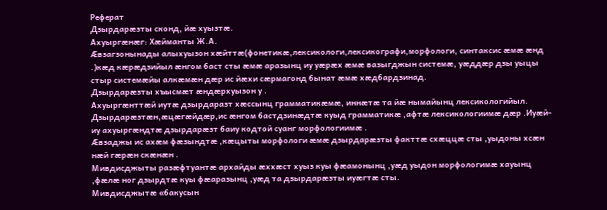Реферат
Дзырдарӕзты сконд, йӕ хуызтӕ.
Ахуыргӕнӕг: Хӕйманты Ж.А.
Ӕвзагзонынады алыхуызон хӕйттӕ(фонетикӕ,лексикологи,лексикографи,морфологи, синтаксис ӕмӕ ӕнд .)кӕд кӕрӕдзийыл ӕнгом баст сты ӕмӕ аразынц иу уӕрӕх ӕмӕ вазыгджын системӕ, уӕддӕр дзы уыцы стыр системӕйы алкӕмӕн дӕр ис йӕхи сӕрмагонд бынат ӕмӕ хӕдбардзинад.
Дзырдарӕзты хъысмӕт ӕндӕрхуызон у .
Ахуыргӕнттӕй иутӕ дзырдаразт хӕссынц грамматикӕмӕ, иннӕтӕ та йӕ нымайынц лексикологийыл. Дзырдарӕзтӕн,ӕцӕгӕйдӕр,ис ӕнгом бастдзинӕдтӕ куыд грамматикӕ ,афтӕ лексикологиимӕ дӕр .Иуӕй-иу ахуыргӕндтӕ дзырдарӕзт баиу кодтой суанг морфологиимӕ .
Ӕвзаджы ис ахӕм фӕзындтӕ ,кӕцыты морфологи ӕмӕ дзырдарӕзты факттӕ схӕццӕ сты ,уыдоны хсӕн нӕй гӕрӕн скӕнӕн .
Мивдисджыты разӕфтуантӕ архайды ӕххӕст хуыз куы фӕамонынц ,уӕд уыдон морфологимӕ хауынц ,фӕлӕ ног дзырдтӕ куы фӕаразынц ,уӕд та дзырдарӕзты иуӕгтӕ сты.
Мивдисджытӕ «бакусын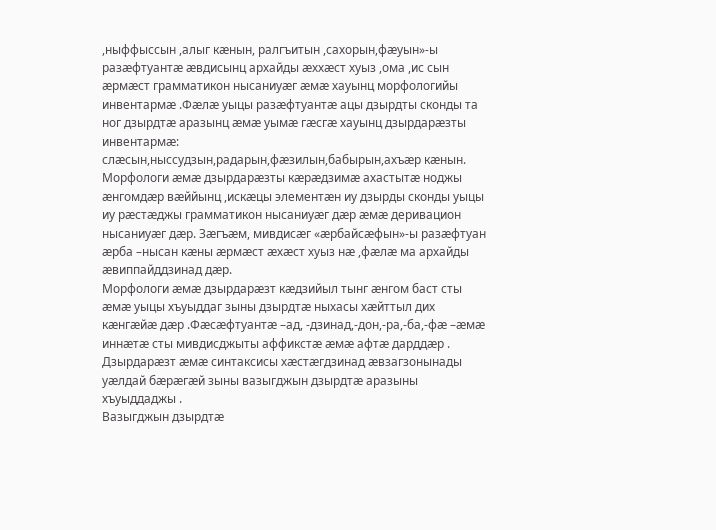,ныффыссын ,алыг кӕнын, ралгъитын ,сахорын,фӕуын»-ы разӕфтуантӕ ӕвдисынц архайды ӕххӕст хуыз ,ома ,ис сын ӕрмӕст грамматикон нысаниуӕг ӕмӕ хауынц морфологийы инвентармӕ .Фӕлӕ уыцы разӕфтуантӕ ацы дзырдты сконды та ног дзырдтӕ аразынц ӕмӕ уымӕ гӕсгӕ хауынц дзырдарӕзты инвентармӕ: слӕсын,ныссудзын,радарын,фӕзилын,бабырын,ахъӕр кӕнын.
Морфологи ӕмӕ дзырдарӕзты кӕрӕдзимӕ ахастытӕ ноджы ӕнгомдӕр вӕййынц ,искӕцы элементӕн иу дзырды сконды уыцы иу рӕстӕджы грамматикон нысаниуӕг дӕр ӕмӕ деривацион нысаниуӕг дӕр. Зӕгъӕм, мивдисӕг «ӕрбайсӕфын»-ы разӕфтуан ӕрба –нысан кӕны ӕрмӕст ӕхӕст хуыз нӕ ,фӕлӕ ма архайды ӕвиппайддзинад дӕр.
Морфологи ӕмӕ дзырдарӕзт кӕдзийыл тынг ӕнгом баст сты ӕмӕ уыцы хъуыддаг зыны дзырдтӕ ныхасы хӕйттыл дих кӕнгӕйӕ дӕр .Фӕсӕфтуантӕ –ад, -дзинад,-дон,-ра,-ба,-фӕ –ӕмӕ иннӕтӕ сты мивдисджыты аффикстӕ ӕмӕ афтӕ дарддӕр .
Дзырдарӕзт ӕмӕ синтаксисы хӕстӕгдзинад ӕвзагзонынады уӕлдай бӕрӕгӕй зыны вазыгджын дзырдтӕ аразыны хъуыддаджы .
Вазыгджын дзырдтӕ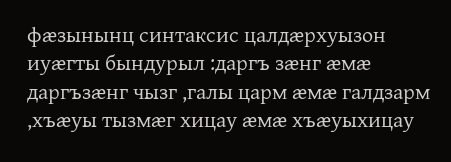фӕзынынц синтаксис цалдӕрхуызон иуӕгты бындурыл :даргъ зӕнг ӕмӕ даргъзӕнг чызг ,галы царм ӕмӕ галдзарм ,хъӕуы тызмӕг хицау ӕмӕ хъӕуыхицау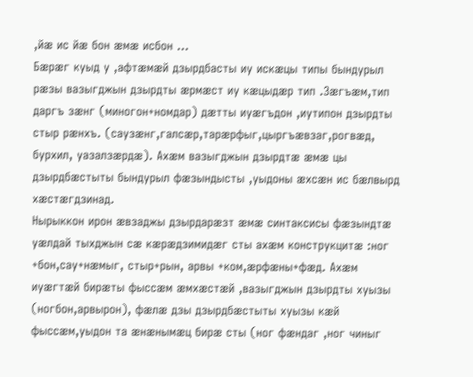,йӕ ис йӕ бон ӕмӕ исбон …
Бӕрӕг куыд у ,афтӕмӕй дзырдбасты иу искӕцы типы бындурыл рӕзы вазыгджын дзырдты ӕрмӕст иу кӕцыдӕр тип .Зӕгъӕм,тип даргъ зӕнг (миногон+номдар) дӕтты иуӕгъдон ,иутипон дзырдты стыр рӕнхъ. (саузӕнг,галсӕр,тарӕрфыг,цыргъӕвзаг,рогвӕд, бурхил, уазалзӕрдӕ). Ахӕм вазыгджын дзырдтӕ ӕмӕ цы дзырдбӕстыты бындурыл фӕзындысты ,уыдоны ӕхсӕн ис бӕлвырд хӕстӕгдзинад.
Нырыккон ирон ӕвзаджы дзырдарӕзт ӕмӕ синтаксисы фӕзындтӕ уӕлдай тыхджын сӕ кӕрӕдзимидӕг сты ахӕм конструкцитӕ :ног +бон,сау+нӕмыг, стыр+рын, арвы +ком,ӕрфӕны+фӕд. Ахӕм иуӕгтӕй бирӕты фыссӕм ӕмхӕстӕй ,вазыгджын дзырдты хуызы (ногбон,арвырон), фӕлӕ дзы дзырдбӕстыты хуызы кӕй фыссӕм,уыдон та ӕнӕнымӕц бирӕ сты (ног фӕндаг ,ног чиныг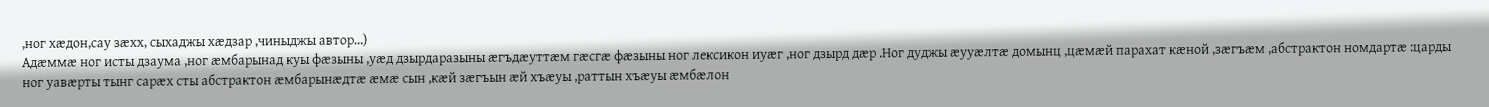,ног хӕдон,сау зӕхх, сыхаджы хӕдзар ,чиныджы автор…)
Адӕммӕ ног исты дзаума ,ног ӕмбарынад куы фӕзыны ,уӕд дзырдаразыны ӕгъдӕуттӕм гӕсгӕ фӕзыны ног лексикон иуӕг ,ног дзырд дӕр .Ног дуджы ӕууӕлтӕ домынц ,цӕмӕй парахат кӕной ,зӕгъӕм ,абстрактон номдартӕ :царды ног уавӕрты тынг сарӕх сты абстрактон ӕмбарынӕдтӕ ӕмӕ сын ,кӕй зӕгъын ӕй хъӕуы ,раттын хъӕуы ӕмбӕлон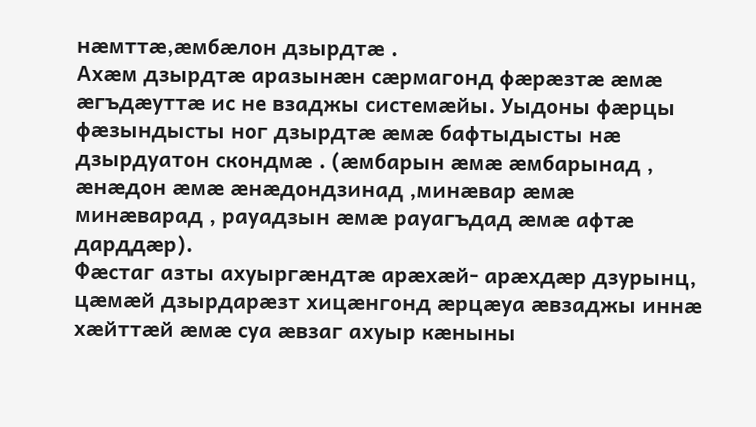нӕмттӕ,ӕмбӕлон дзырдтӕ .
Ахӕм дзырдтӕ аразынӕн сӕрмагонд фӕрӕзтӕ ӕмӕ ӕгъдӕуттӕ ис не взаджы системӕйы. Уыдоны фӕрцы фӕзындысты ног дзырдтӕ ӕмӕ бафтыдысты нӕ дзырдуатон скондмӕ . (ӕмбарын ӕмӕ ӕмбарынад , ӕнӕдон ӕмӕ ӕнӕдондзинад ,минӕвар ӕмӕ минӕварад , рауадзын ӕмӕ рауагъдад ӕмӕ афтӕ дарддӕр).
Фӕстаг азты ахуыргӕндтӕ арӕхӕй- арӕхдӕр дзурынц, цӕмӕй дзырдарӕзт хицӕнгонд ӕрцӕуа ӕвзаджы иннӕ хӕйттӕй ӕмӕ суа ӕвзаг ахуыр кӕныны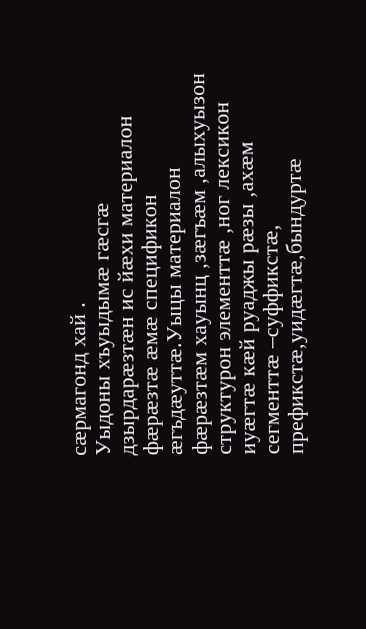сӕрмагонд хай .
Уыдоны хъуыдымӕ гӕсгӕ дзырдарӕзтӕн ис йӕхи материалон фӕрӕзтӕ ӕмӕ спецификон ӕгъдӕуттӕ.Уыцы материалон фӕрӕзтӕм хауынц ,зӕгъӕм ,алыхуызон структурон элементтӕ ,ног лексикон иуӕгтӕ кӕй руаджы рӕзы ,ахӕм сегменттӕ –суффикстӕ, префикстӕ,уидӕгтӕ,бындуртӕ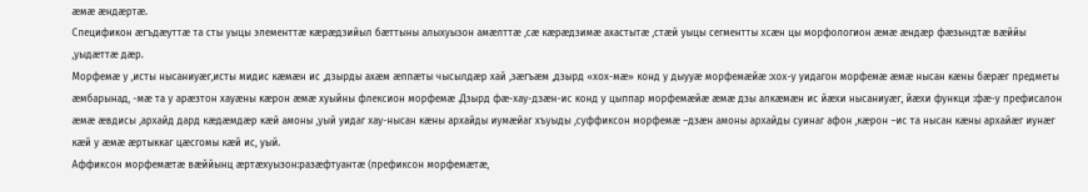ӕмӕ ӕндӕртӕ.
Спецификон ӕгъдӕуттӕ та сты уыцы элементтӕ кӕрӕдзийыл бӕттыны алыхуызон амӕлттӕ ,сӕ кӕрӕдзимӕ ахастытӕ ,стӕй уыцы сегментты хсӕн цы морфологион ӕмӕ ӕндӕр фӕзындтӕ вӕййы ,уыдӕттӕ дӕр.
Морфемӕ у ,исты нысаниуӕг,исты мидис кӕмӕн ис ,дзырды ахӕм ӕппӕты чысылдӕр хай ,зӕгъӕм ,дзырд «хох-мӕ» конд у дыууӕ морфемӕйӕ :хох-у уидагон морфемӕ ӕмӕ нысан кӕны бӕрӕг предметы ӕмбарынад, -мӕ та у арӕзтон хауӕны кӕрон ӕмӕ хуыйны флексион морфемӕ .Дзырд фӕ-хау-дзӕн-ис конд у цыппар морфемӕйӕ ӕмӕ дзы алкӕмӕн ис йӕхи нысаниуӕг, йӕхи функци :фӕ-у префисалон ӕмӕ ӕвдисы ,архайд дард кӕдӕмдӕр кӕй амоны ,уый уидаг хау-нысан кӕны архайды иумӕйаг хъуыды ,суффиксон морфемӕ –дзӕн амоны архайды суинаг афон ,кӕрон –ис та нысан кӕны архайӕг иунӕг кӕй у ӕмӕ ӕртыккаг цӕсгомы кӕй ис, уый.
Аффиксон морфемӕтӕ вӕййынц ӕртӕхуызон:разӕфтуантӕ (префиксон морфемӕтӕ,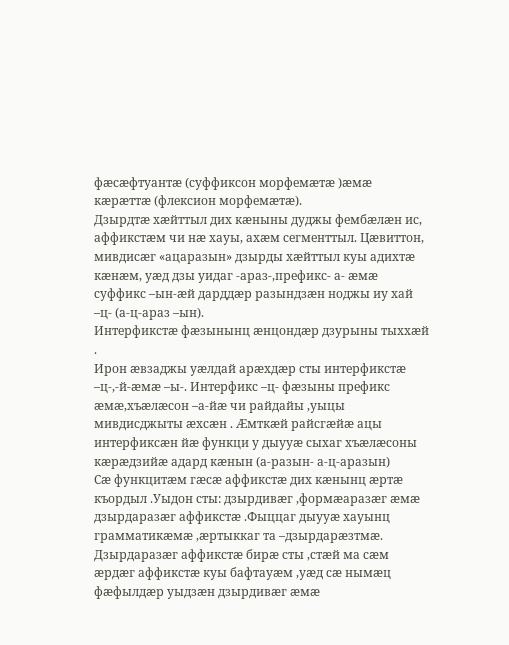фӕсӕфтуантӕ (суффиксон морфемӕтӕ )ӕмӕ кӕрӕттӕ (флексион морфемӕтӕ).
Дзырдтӕ хӕйттыл дих кӕныны дуджы фембӕлӕн ис, аффикстӕм чи нӕ хауы, ахӕм сегменттыл. Цӕвиттон, мивдисӕг «ацаразын» дзырды хӕйттыл куы адихтӕ кӕнӕм, уӕд дзы уидаг -араз-,префикс- а- ӕмӕ суффикс –ын-ӕй дарддӕр разындзӕн ноджы иу хай –ц- (а-ц-араз –ын).
Интерфикстӕ фӕзынынц ӕнцондӕр дзурыны тыххӕй .
Ирон ӕвзаджы уӕлдай арӕхдӕр сты интерфикстӕ –ц-,-й-ӕмӕ –ы-. Интерфикс –ц- фӕзыны префикс ӕмӕ,хъӕлӕсон –а-йӕ чи райдайы ,уыцы мивдисджыты ӕхсӕн . Ӕмткӕй райсгӕйӕ ацы интерфиксӕн йӕ функци у дыууӕ сыхаг хъӕлӕсоны кӕрӕдзийӕ адард кӕнын (а-разын- а-ц-аразын)
Сӕ функцитӕм гӕсӕ аффикстӕ дих кӕнынц ӕртӕ къордыл .Уыдон сты: дзырдивӕг ,формӕаразӕг ӕмӕ дзырдаразӕг аффикстӕ .Фыццаг дыууӕ хауынц грамматикӕмӕ ,ӕртыккаг та –дзырдарӕзтмӕ.
Дзырдаразӕг аффикстӕ бирӕ сты ,стӕй ма сӕм ӕрдӕг аффикстӕ куы бафтауӕм ,уӕд сӕ нымӕц фӕфылдӕр уыдзӕн дзырдивӕг ӕмӕ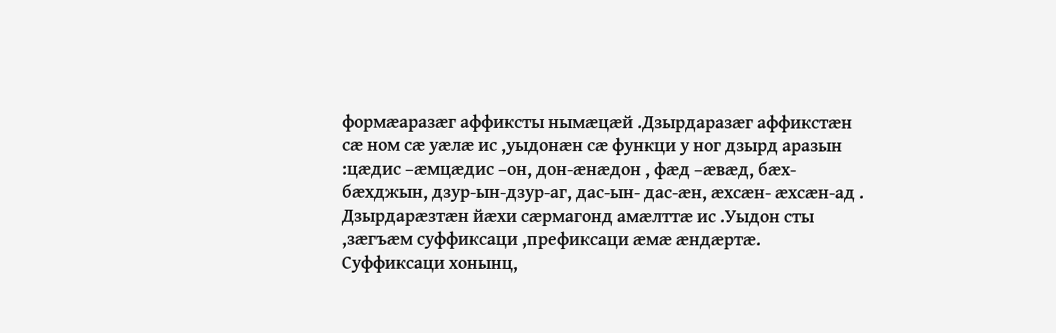формӕаразӕг аффиксты нымӕцӕй .Дзырдаразӕг аффикстӕн сӕ ном сӕ уӕлӕ ис ,уыдонӕн сӕ функци у ног дзырд аразын :цӕдис –ӕмцӕдис –он, дон-ӕнӕдон , фӕд –ӕвӕд, бӕх-бӕхджын, дзур-ын-дзур-аг, дас-ын- дас-ӕн, ӕхсӕн- ӕхсӕн-ад .
Дзырдарӕзтӕн йӕхи сӕрмагонд амӕлттӕ ис .Уыдон сты ,зӕгъӕм суффиксаци ,префиксаци ӕмӕ ӕндӕртӕ.
Суффиксаци хонынц,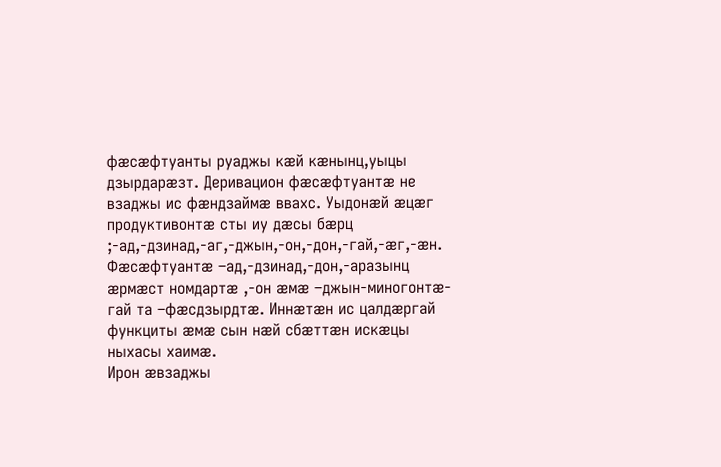фӕсӕфтуанты руаджы кӕй кӕнынц,уыцы дзырдарӕзт. Деривацион фӕсӕфтуантӕ не взаджы ис фӕндзаймӕ ввахс. Уыдонӕй ӕцӕг продуктивонтӕ сты иу дӕсы бӕрц ;-ад,-дзинад,-аг,-джын,-он,-дон,-гай,-ӕг,-ӕн. Фӕсӕфтуантӕ –ад,-дзинад,-дон,-аразынц ӕрмӕст номдартӕ ,-он ӕмӕ –джын-миногонтӕ-гай та –фӕсдзырдтӕ. Иннӕтӕн ис цалдӕргай функциты ӕмӕ сын нӕй сбӕттӕн искӕцы ныхасы хаимӕ.
Ирон ӕвзаджы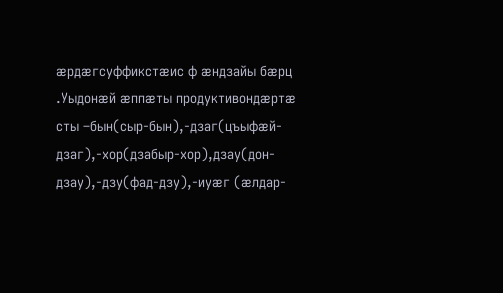ӕрдӕгсуффикстӕис ф ӕндзайы бӕрц .Уыдонӕй ӕппӕты продуктивондӕртӕ сты –бын(сыр-бын),-дзаг(цъыфӕй-дзаг),-хор(дзабыр-хор),дзау(дон-дзау),-дзу(фад-дзу),-иуӕг (ӕлдар-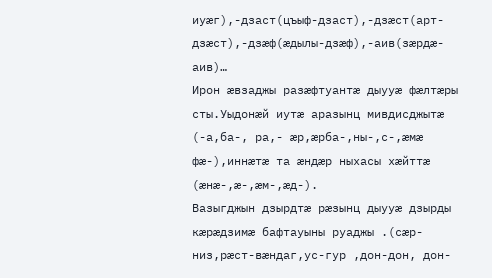иуӕг),-дзаст(цъыф-дзаст),-дзӕст(арт-дзӕст),-дзӕф(ӕдылы-дзӕф),-аив(зӕрдӕ-аив)…
Ирон ӕвзаджы разӕфтуантӕ дыууӕ фӕлтӕры сты.Уыдонӕй иутӕ аразынц мивдисджытӕ (-а,ба-, ра,- ӕр,ӕрба-,ны-,с-,ӕмӕ фӕ-),иннӕтӕ та ӕндӕр ныхасы хӕйттӕ (ӕнӕ-,ӕ-,ӕм-,ӕд-).
Вазыгджын дзырдтӕ рӕзынц дыууӕ дзырды кӕрӕдзимӕ бафтауыны руаджы .(сӕр-низ,рӕст-вӕндаг,ус-гур ,дон-дон, дон-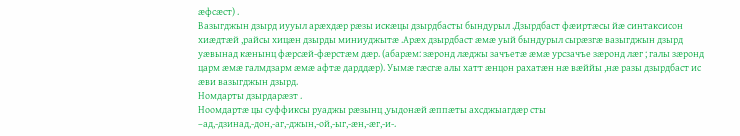ӕфсӕст) .
Вазыгджын дзырд иууыл арӕхдӕр рӕзы искӕцы дзырдбасты бындурыл .Дзырдбаст фӕиртӕсы йӕ синтаксисон хиӕдтӕй ,райсы хицӕн дзырды миниуджытӕ .Арӕх дзырдбаст ӕмӕ уый бындурыл сырӕзгӕ вазыгджын дзырд уӕвынад кӕнынц фӕрсӕй-фӕрстӕм дӕр. (абарӕм: зӕронд лӕджы зачъетӕ ӕмӕ урсзачъе зӕронд лӕг ; галы зӕронд царм ӕмӕ галмдзарм ӕмӕ афтӕ дарддӕр). Уымӕ гӕсгӕ алы хатт ӕнцон рахатӕн нӕ вӕййы ,нӕ разы дзырдбаст ис ӕви вазыгджын дзырд.
Номдарты дзырдарӕзт .
Ноомдартӕ цы суффиксы руаджы рӕзынц ,уыдонӕй ӕппӕты ахсджыагдӕр сты –ад,-дзинад,-дон,-аг,-джын,-ой,-ыг,-ӕн,-ӕг,-и-.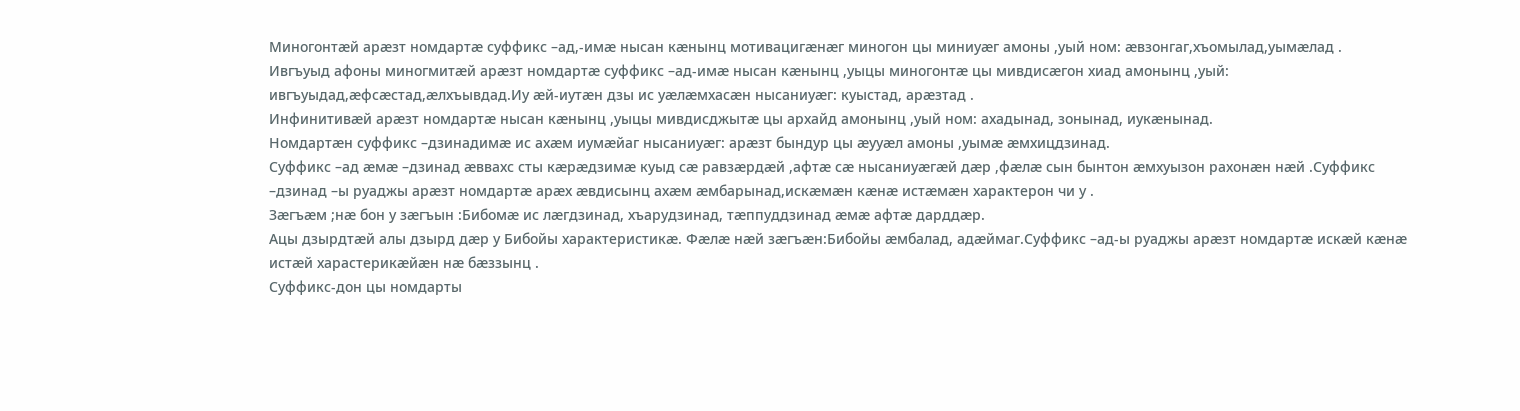Миногонтӕй арӕзт номдартӕ суффикс –ад,-имӕ нысан кӕнынц мотивацигӕнӕг миногон цы миниуӕг амоны ,уый ном: ӕвзонгаг,хъомылад,уымӕлад .
Ивгъуыд афоны миногмитӕй арӕзт номдартӕ суффикс –ад-имӕ нысан кӕнынц ,уыцы миногонтӕ цы мивдисӕгон хиад амонынц ,уый: ивгъуыдад,ӕфсӕстад,ӕлхъывдад.Иу ӕй-иутӕн дзы ис уӕлӕмхасӕн нысаниуӕг: куыстад, арӕзтад .
Инфинитивӕй арӕзт номдартӕ нысан кӕнынц ,уыцы мивдисджытӕ цы архайд амонынц ,уый ном: ахадынад, зонынад, иукӕнынад.
Номдартӕн суффикс –дзинадимӕ ис ахӕм иумӕйаг нысаниуӕг: арӕзт бындур цы ӕууӕл амоны ,уымӕ ӕмхицдзинад.
Суффикс –ад ӕмӕ –дзинад ӕввахс сты кӕрӕдзимӕ куыд сӕ равзӕрдӕй ,афтӕ сӕ нысаниуӕгӕй дӕр ,фӕлӕ сын бынтон ӕмхуызон рахонӕн нӕй .Суффикс –дзинад –ы руаджы арӕзт номдартӕ арӕх ӕвдисынц ахӕм ӕмбарынад,искӕмӕн кӕнӕ истӕмӕн характерон чи у .
Зӕгъӕм ;нӕ бон у зӕгъын :Бибомӕ ис лӕгдзинад, хъарудзинад, тӕппуддзинад ӕмӕ афтӕ дарддӕр.
Ацы дзырдтӕй алы дзырд дӕр у Бибойы характеристикӕ. Фӕлӕ нӕй зӕгъӕн:Бибойы ӕмбалад, адӕймаг.Суффикс –ад-ы руаджы арӕзт номдартӕ искӕй кӕнӕ истӕй харастерикӕйӕн нӕ бӕззынц .
Суффикс-дон цы номдарты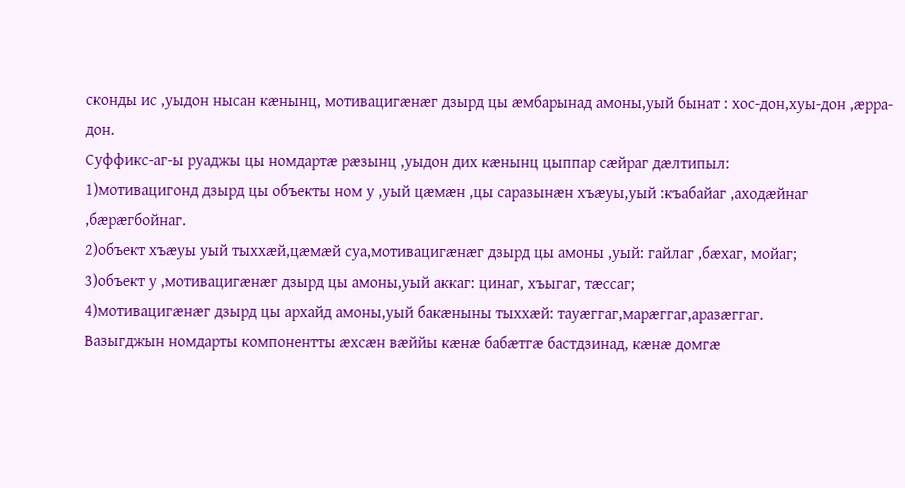сконды ис ,уыдон нысан кӕнынц, мотивацигӕнӕг дзырд цы ӕмбарынад амоны,уый бынат : хос-дон,хуы-дон ,ӕрра- дон.
Суффикс-аг-ы руаджы цы номдартӕ рӕзынц ,уыдон дих кӕнынц цыппар сӕйраг дӕлтипыл:
1)мотивацигонд дзырд цы объекты ном у ,уый цӕмӕн ,цы саразынӕн хъӕуы,уый :къабайаг ,аходӕйнаг ,бӕрӕгбойнаг.
2)объект хъӕуы уый тыххӕй,цӕмӕй суа,мотивацигӕнӕг дзырд цы амоны ,уый: гайлаг ,бӕхаг, мойаг;
3)объект у ,мотивацигӕнӕг дзырд цы амоны,уый аккаг: цинаг, хъыгаг, тӕссаг;
4)мотивацигӕнӕг дзырд цы архайд амоны,уый бакӕныны тыххӕй: тауӕггаг,марӕггаг,аразӕггаг.
Вазыгджын номдарты компонентты ӕхсӕн вӕййы кӕнӕ бабӕтгӕ бастдзинад, кӕнӕ домгӕ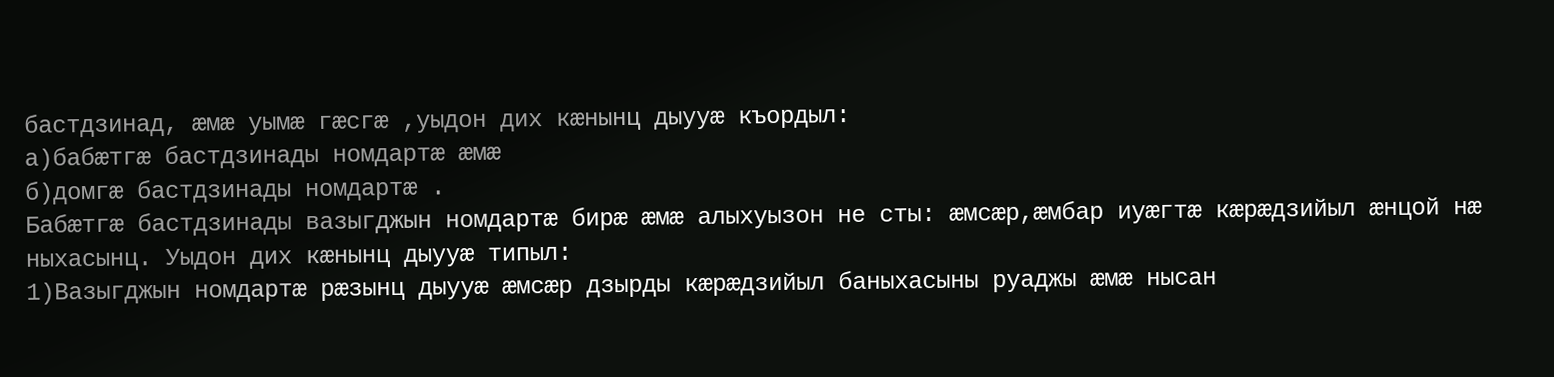бастдзинад, ӕмӕ уымӕ гӕсгӕ ,уыдон дих кӕнынц дыууӕ къордыл:
а)бабӕтгӕ бастдзинады номдартӕ ӕмӕ
б)домгӕ бастдзинады номдартӕ .
Бабӕтгӕ бастдзинады вазыгджын номдартӕ бирӕ ӕмӕ алыхуызон не сты: ӕмсӕр,ӕмбар иуӕгтӕ кӕрӕдзийыл ӕнцой нӕ ныхасынц. Уыдон дих кӕнынц дыууӕ типыл:
1)Вазыгджын номдартӕ рӕзынц дыууӕ ӕмсӕр дзырды кӕрӕдзийыл баныхасыны руаджы ӕмӕ нысан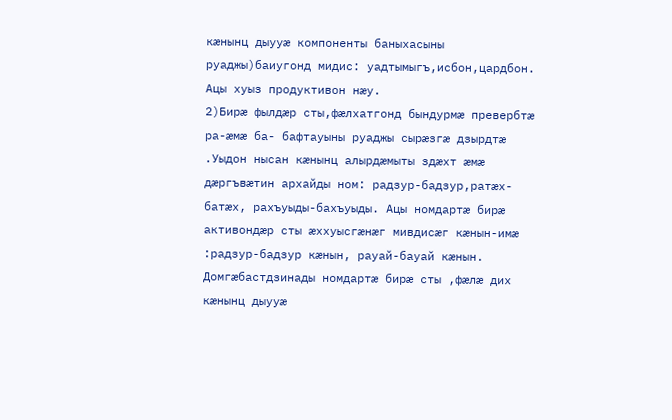кӕнынц дыууӕ компоненты баныхасыны руаджы)баиугонд мидис: уадтымыгъ,исбон,цардбон. Ацы хуыз продуктивон нӕу.
2)Бирӕ фылдӕр сты,фӕлхатгонд бындурмӕ превербтӕ ра-ӕмӕ ба- бафтауыны руаджы сырӕзгӕ дзырдтӕ .Уыдон нысан кӕнынц алырдӕмыты здӕхт ӕмӕ дӕргъвӕтин архайды ном: радзур-бадзур,ратӕх-батӕх, рахъуыды-бахъуыды. Ацы номдартӕ бирӕ активондӕр сты ӕххуысгӕнӕг мивдисӕг кӕнын-имӕ :радзур-бадзур кӕнын, рауай-бауай кӕнын.
Домгӕбастдзинады номдартӕ бирӕ сты ,фӕлӕ дих кӕнынц дыууӕ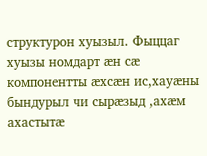структурон хуызыл. Фыццаг хуызы номдарт ӕн сӕ компонентты ӕхсӕн ис,хауӕны бындурыл чи сырӕзыд ,ахӕм ахастытӕ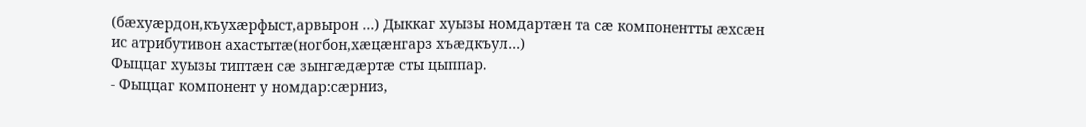(бӕхуӕрдон,къухӕрфыст,арвырон …) Дыккаг хуызы номдартӕн та сӕ компонентты ӕхсӕн ис атрибутивон ахастытӕ(ногбон,хӕцӕнгарз хъӕдкъул…)
Фыццаг хуызы типтӕн сӕ зынгӕдӕртӕ сты цыппар.
- Фыццаг компонент у номдар:сӕрниз,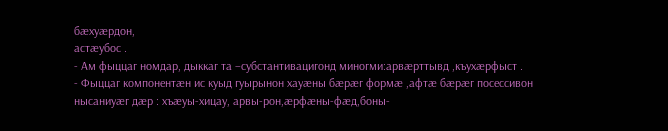бӕхуӕрдон,
астӕубос .
- Ам фыццаг номдар, дыккаг та –субстантивацигонд миногми:арвӕрттывд ,къухӕрфыст .
- Фыццаг компонентӕн ис куыд гуырынон хауӕны бӕрӕг формӕ ,афтӕ бӕрӕг посессивон нысаниуӕг дӕр : хъӕуы-хицау, арвы-рон,ӕрфӕны-фӕд,боны-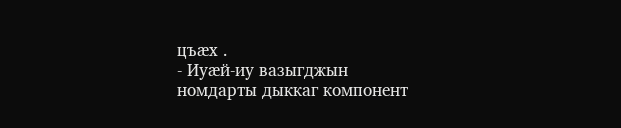цъӕх .
- Иуӕй-иу вазыгджын номдарты дыккаг компонент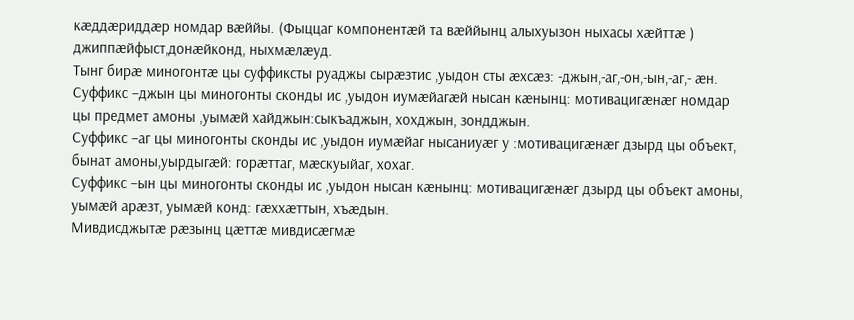кӕддӕриддӕр номдар вӕййы. (Фыццаг компонентӕй та вӕййынц алыхуызон ныхасы хӕйттӕ ) джиппӕйфыст,донӕйконд, ныхмӕлӕуд.
Тынг бирӕ миногонтӕ цы суффиксты руаджы сырӕзтис ,уыдон сты ӕхсӕз: -джын,-аг,-он,-ын,-аг,- ӕн.
Суффикс –джын цы миногонты сконды ис ,уыдон иумӕйагӕй нысан кӕнынц: мотивацигӕнӕг номдар цы предмет амоны ,уымӕй хайджын:сыкъаджын, хохджын, зондджын.
Суффикс –аг цы миногонты сконды ис ,уыдон иумӕйаг нысаниуӕг у :мотивацигӕнӕг дзырд цы объект, бынат амоны,уырдыгӕй: горӕттаг, мӕскуыйаг, хохаг.
Суффикс –ын цы миногонты сконды ис ,уыдон нысан кӕнынц: мотивацигӕнӕг дзырд цы объект амоны, уымӕй арӕзт, уымӕй конд: гӕххӕттын, хъӕдын.
Мивдисджытӕ рӕзынц цӕттӕ мивдисӕгмӕ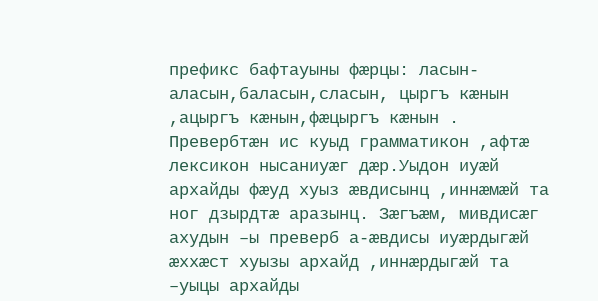префикс бафтауыны фӕрцы: ласын-аласын,баласын,сласын, цыргъ кӕнын ,ацыргъ кӕнын,фӕцыргъ кӕнын .
Превербтӕн ис куыд грамматикон ,афтӕ лексикон нысаниуӕг дӕр.Уыдон иуӕй архайды фӕуд хуыз ӕвдисынц ,иннӕмӕй та ног дзырдтӕ аразынц. Зӕгъӕм, мивдисӕг ахудын –ы преверб а-ӕвдисы иуӕрдыгӕй ӕххӕст хуызы архайд ,иннӕрдыгӕй та –уыцы архайды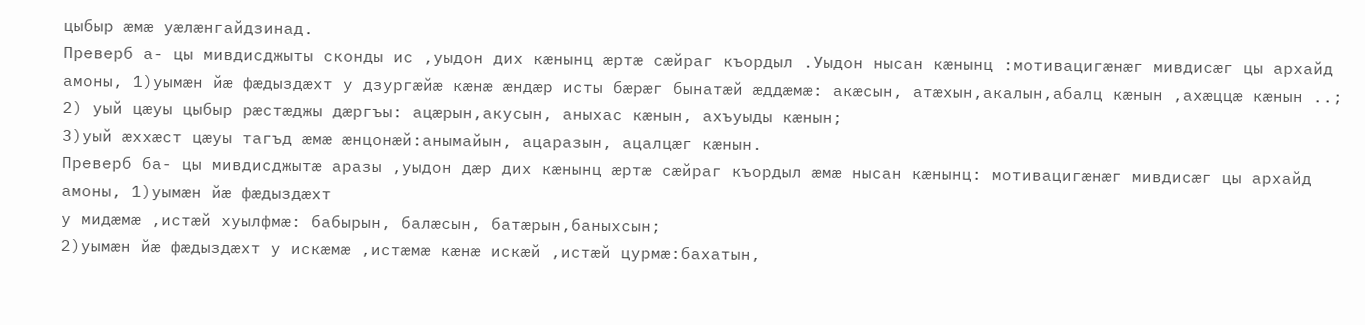цыбыр ӕмӕ уӕлӕнгайдзинад.
Преверб а- цы мивдисджыты сконды ис ,уыдон дих кӕнынц ӕртӕ сӕйраг къордыл .Уыдон нысан кӕнынц :мотивацигӕнӕг мивдисӕг цы архайд амоны, 1)уымӕн йӕ фӕдыздӕхт у дзургӕйӕ кӕнӕ ӕндӕр исты бӕрӕг бынатӕй ӕддӕмӕ: акӕсын, атӕхын,акалын,абалц кӕнын ,ахӕццӕ кӕнын ..;
2) уый цӕуы цыбыр рӕстӕджы дӕргъы: ацӕрын,акусын, аныхас кӕнын, ахъуыды кӕнын;
3)уый ӕххӕст цӕуы тагъд ӕмӕ ӕнцонӕй:анымайын, ацаразын, ацалцӕг кӕнын.
Преверб ба- цы мивдисджытӕ аразы ,уыдон дӕр дих кӕнынц ӕртӕ сӕйраг къордыл ӕмӕ нысан кӕнынц: мотивацигӕнӕг мивдисӕг цы архайд амоны, 1)уымӕн йӕ фӕдыздӕхт
у мидӕмӕ ,истӕй хуылфмӕ: бабырын, балӕсын, батӕрын,баныхсын;
2)уымӕн йӕ фӕдыздӕхт у искӕмӕ ,истӕмӕ кӕнӕ искӕй ,истӕй цурмӕ:бахатын,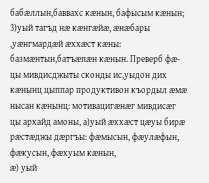бабӕллын,баввахс кӕнын, бафысым кӕнын;
3)уый тагъд нӕ кӕнгӕйӕ, ӕнӕбары ,уӕнгмардӕй ӕххӕст кӕны: базмӕнтын,батъӕпӕн кӕнын. Преверб фӕ- цы мивдисджыты сконды ис,уыдон дих кӕнынц цыппар продуктивон къордыл ӕмӕ нысан кӕнынц: мотивацигӕнӕг мивдисӕг цы архайд амоны, а)уый ӕххӕст цӕуы бирӕ рӕстӕджы дӕргъы: фӕмысын, фӕулӕфын, фӕкусын, фӕхуым кӕнын,
ӕ) уый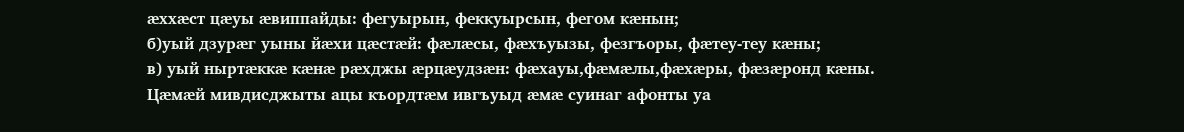ӕххӕст цӕуы ӕвиппайды: фегуырын, феккуырсын, фегом кӕнын;
б)уый дзурӕг уыны йӕхи цӕстӕй: фӕлӕсы, фӕхъуызы, фезгъоры, фӕтеу-теу кӕны;
в) уый ныртӕккӕ кӕнӕ рӕхджы ӕрцӕудзӕн: фӕхауы,фӕмӕлы,фӕхӕры, фӕзӕронд кӕны.
Цӕмӕй мивдисджыты ацы къордтӕм ивгъуыд ӕмӕ суинаг афонты уа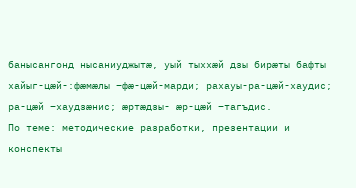банысангонд нысаниуджытӕ, уый тыххӕй дзы бирӕты бафты хайыг-цӕй-:фӕмӕлы –фӕ-цӕй-марди; рахауы-ра-цӕй-хаудис; ра-цӕй –хаудзӕнис; ӕртӕдзы- ӕр-цӕй –тагъдис.
По теме: методические разработки, презентации и конспекты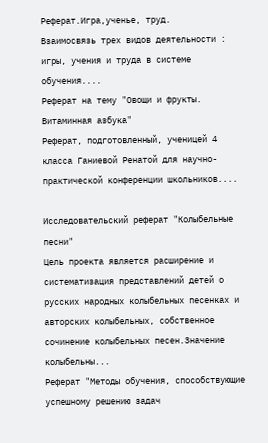Реферат.Игра,ученье, труд.
Взаимосвязь трех видов деятельности : игры, учения и труда в системе обучения....
Реферат на тему "Овощи и фрукты. Витаминная азбука"
Реферат, подготовленный, ученицей 4 класса Ганиевой Ренатой для научно-практической конференции школьников....

Исследовательский реферат "Колыбельные песни"
Цель проекта является расширение и систематизация представлений детей о русских народных колыбельных песенках и авторских колыбельных, собственное сочинение колыбельных песен.Значение колыбельны...
Реферат "Методы обучения, способствующие успешному решению задач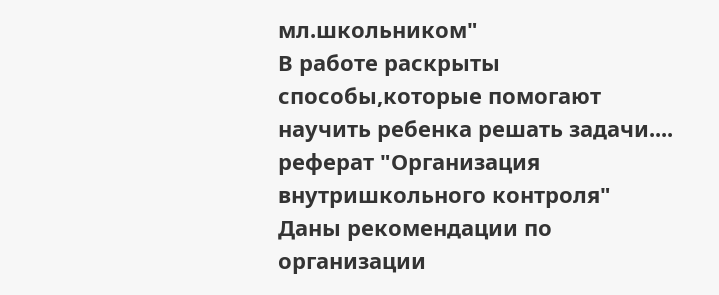мл.школьником"
В работе раскрыты способы,которые помогают научить ребенка решать задачи....
реферат "Организация внутришкольного контроля"
Даны рекомендации по организации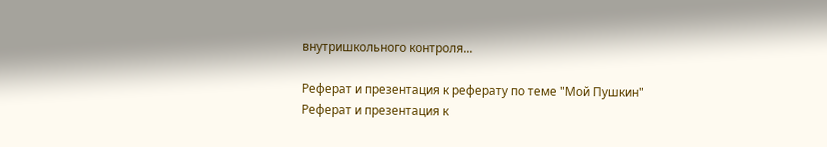внутришкольного контроля...

Реферат и презентация к реферату по теме "Мой Пушкин"
Реферат и презентация к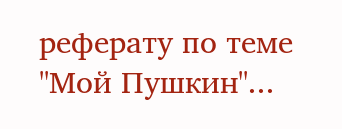реферату по теме "Мой Пушкин"...